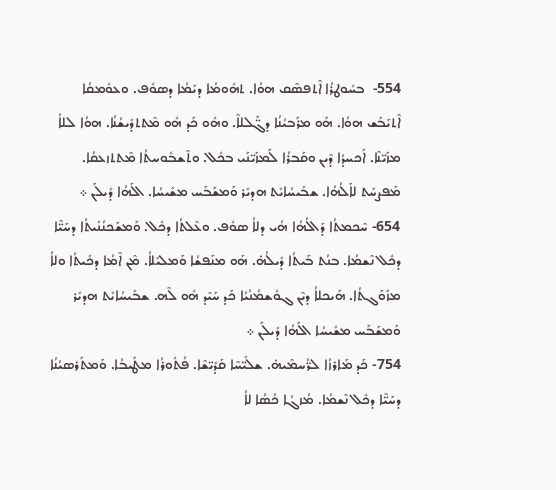554-  ܒܚܽܘܛܪܳܐ ܐܶܬܦܣܶܩ ܗܘܳܐ. ܬܗܽܘܡܳܐ ܕܝܰܡܳܐ ܕܣܘܽܦ. ܘܥܘܽܡܩܳܐ ܐܶܬܝܰܒܰܫ ܗܘܳܐ. ܗܰܘ ܡܪܰܒܝܳܢܳܐ ܕܓ̈ܰܠܠܐܶ. ܘܗܽܘ ܟܰܕ ܗܽܘ ܡܶܬܬܕܺܝܫܳܢܳܐ. ܗܘܳܐ ܠܠܐܳ ܡܙܰܝ̈ܢܶܐ. ܐܰܟܚܕܳܐ ܕܶܝܢ ܘܩܰܒܪܳܐ ܠܰܡܙܰܝ̈ܢܰܝ ܒܟܽܠ. ܘܬܶܫܒܽܘܚܬܳܐ ܡܶܬܬܙܥܩܳܐ. ܡܰܦܨܚܰܬ ܠܐܰܠܳܗܳܐ. ܫܒܺܝܚܳܐܝܺܬ ܗܕܝܺܪ ܘܰܡܫܰܒܰܚ ܡܫܺܝܚܳܐ. ܐܠܰܗܳܐ ܕܺܝܠܰܢ ܀
654- ܚܶܟܡܬܳܐ ܕܰܐܠܳܗܳܐ ܗܳܝ ܕܠܐܳ ܣܘܽܦ. ܘܥܶܠܬܳܐ ܕܟܽܠ. ܘܰܡܫܰܟܢܳܢܺܝܬܳܐ ܕܚܰܝ̈ܶܐ ܕܟܽܠ ܢܶܫܡܳܐ. ܒܢܳܬ ܒܰܝܬܳܐ ܕܺܝܠܳܗ̇. ܗܰܘ ܡܢܰܦܫܳܐ ܘܰܡܠܝܺܠܐܳ. ܡܶܢ ܐܶܡܳܐ ܕܟܺܝܬܳܐ ܘܠܐܳ ܡܙܰܘܰܓܬܳܐ. ܗܰܝܟܠܐܳ ܕܝܶܢ ܓܘܽܫܡܳܢܳܝܳܐ ܟܰܕ ܚܰܝܶܕ ܗܽܘ ܠܶܗ. ܫܒܺܝܚܳܐܝܺܬ ܗܕܝܺܪ ܘܰܡܫܰܒܰܚ ܡܫܺܝܚܳܐ ܐܠܰܗܳܐ ܕܺܝܠܰܢ ܀
754- ܟܰܕ ܡܰܐܪܙܳܐ ܠܪ̈ܳܚܡܶܝܗ̇. ܫܠܺܝ̈ܚܶܐ ܩܰܕܺܝ̈ܫܶܐ. ܦܳܬܽܘܪܳܐ ܡܛܰܝܒܳܐ. ܘܰܡܬܰܪܣܝܳܢܳܐ ܕܚܰܝ̈ܶܐ ܕܟܽܠ ܢܶܫܡܳܐ. ܡܳܙܓܳܐ ܟܳܣܳܐ ܠܐܳ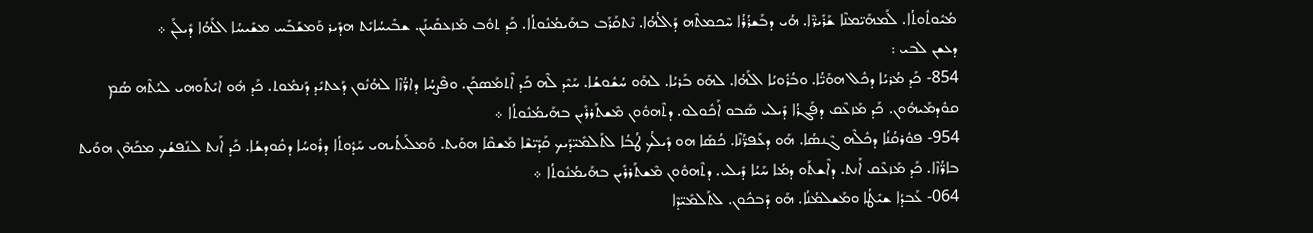ܡܳܝܽܘܬܽܘܬܳܐ. ܠܰܡܗܰܝ̈ܡܢܶܐ ܫܰܪܺܝܪ̈ܶܐ. ܗܳܝ ܕܒܰܫܪܳܪܳܐ ܚܶܟܡܬܶܗ ܕܰܐܠܳܗܳܐ. ܢܶܬܩܰܪܰܒ ܒܗܰܝܡܳܢܽܘܬܳܐ. ܟܰܕ ܬܘܽܒ ܡܰܙܥܩܺܝܢܰܢ. ܫܒܺܝܚܳܐܝܺܬ ܗܕܺܝܪ ܘܰܡܫܰܒܰܚ ܡܫܺܝܚܳܐ ܐܠܰܗܳܐ ܕܺܝܠܰܢ ܀
ܕܥܫܢ ܠܒܝ :
854- ܟܰܕ ܡܳܪܝܳܐ ܕܟܽܠ ܗܘܰܝ̈ܳܐ. ܘܒܳܪܽܘܝܳܐ ܐܠܰܗܳܐ. ܠܗܰܘ ܒܰܪܝܳܐ. ܠܗܰܘ ܚܳܫܽܘܫܳܐ. ܚܰܝܶܕ ܠܶܗ ܟܰܕ ܐܶܬܡܰܣܟܰܢ. ܘܦܶܨܚܳܐ ܕܐܪ̈ܳܙܶܐ ܠܗܳܢܽܘܢ ܕܰܥܬܝܺܕ ܕܰܢܡܽܘܬ. ܟܰܕ ܗܽܘ ܐܝܺܬܰܘܗܝ ܠܝܳܬܶܗ ܣܳܡ ܩܘܽܕܡܰܝܗܽܘܢ. ܟܰܕ ܡܰܙܥܶܩ ܕܦܰܓܪܳܐ ܕܺܝܠܝ ܣܰܒܘ ܐܰܟܽܘܠܘ. ܕܬܶܗܘܽܘܢ ܡܶܫܬܰܪܪܺܝܢ ܒܗܰܝܡܳܢܽܘܬܳܐ ܀
954- ܦܘܽܪܩܳܢܳܐ ܕܟܽܠܶܗ ܓܶܢܣܳܐ. ܗܰܘ ܕܥܰܦܪ̈ܳܢܶܐ. ܟܳܣܰܐ ܗܘ ܕܺܝܠܳܟ ܛܳܒܳܐ ܠܬܰܠܡܺܝ̈ܕܰܝܟ ܩܰܕܺܝ̈ܫܶܐ ܡܰܫܩܶܐ ܗܘܰܝܬ. ܘܰܡܠܰܝܬܳܝܗܝ ܚܰܕܽܘܬܳܐ ܕܪܽܘܚܳܐ ܕܩܽܘܕܫܳܐ. ܟܰܕ ܐܰܢܬ ܠܢܰܦܫܳܟ ܡܟܰܗܶܢ ܗܘܰܝܬ ܒܐܪ̈ܳܙܶܐ. ܟܰܕ ܡܰܙܥܶܩ ܐܰܢܬ. ܕܐܶܫܬܰܘ ܕܡܳܐ ܚܰܝܳܐ ܕܺܝܠܝ. ܕܬܶܗܘܽܘܢ ܡܶܫܬܰܪܪܺܝܢ ܒܗܰܝܡܳܢܽܘܬܳܐ ܀
064- ܥܰܒܕܳܐ ܫܝܺܛܳܐ ܘܡܰܫܠܡܳܢܳܐ. ܗܰܘ ܕܰܒܟܽܘܢ. ܠܬܰܠܡܺܝ̈ܕܶܐ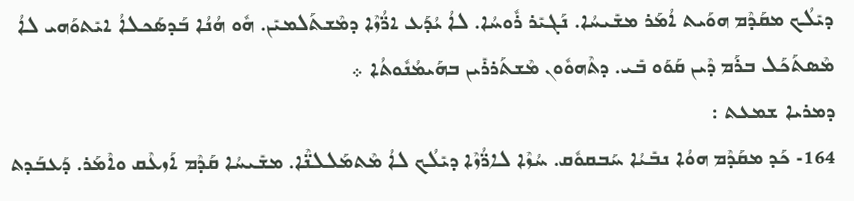ܕܝܺܠܳܟ ܡܩܰܕܶܡ ܗܘܰܝܬ ܐܳܡܰܪ ܡܫܺܝܚܳܐ. ܢܰܓܝܺܪ ܪܽܘܚܳܐ. ܠܐܳ ܝܳܕܰܥ ܐܪ̈ܳܙܶܐ ܕܡܶܫܬܰܠܡܝܺܢ. ܗܽܘ ܗܳܢܳܐ ܒܰܕܣܰܟܠܐܳ ܐܝܺܬܘܰܗܝ ܠܐܳ ܡܶܣܬܰܟܰܠ ܒܪܰܡ ܕܶܝܢ ܩܰܘܰܘ ܒܺܝ. ܕܬܶܗܘܽܘܢ ܡܶܫܬܰܪܪܺܝܢ ܒܗܰܝܡܳܢܽܘܬܳܐ ܀
ܕܡܪܝܐ ܫܡܥܬ :
164- ܟܰܕ ܡܩܰܕܶܡ ܗܘܳܐ ܢܒܺܝܳܐ ܚܰܒܩܘܽܩ. ܚܳܙܶܐ ܠܐܪ̈ܳܙܶܐ ܕܝܺܠܳܟ ܠܐܳ ܡܶܬܡܰܠܠܢ̈ܶܐ. ܡܫܺܝܚܳܐ ܩܰܕܶܡ ܐܰܙܥܶܩ ܘܐܶܡܰܪ. ܕܰܥܒܰܕܬ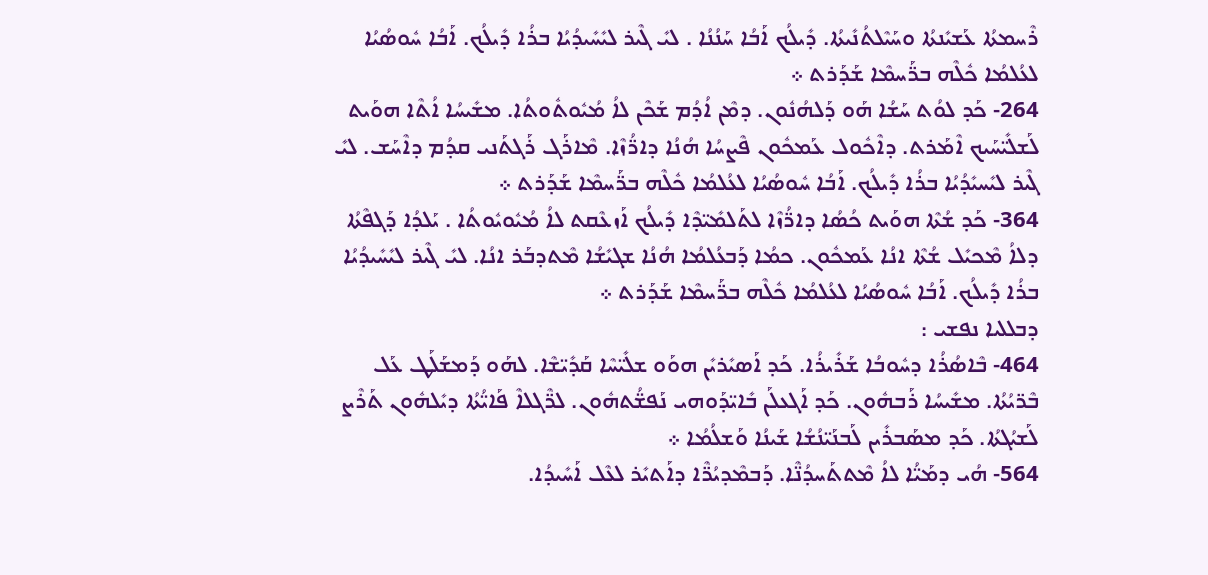ܪܶܚܡܬܳܐ ܥܰܫܝܺܢܬܳܐ ܘܚܰܝܶܠܬܳܢܺܝܬܳܐ. ܕܺܝܠܳܟ ܐܰܒܳܐ ܚܰܢܳܢܳܐ . ܠܝܺ ܓܶܝܪ ܠܝܺܚܺܝܕܳܝܳܐ ܒܪܳܐ ܕܺܝܠܳܟ. ܐܰܒܳܐ ܚܽܘܣܳܝܳܐ ܠܥܳܠܡܳܐ ܟܽܠܶܗ ܒܪ̈ܰܚܡܶܐ ܫܰܕܰܪܬ ܀
264- ܟܰܕ ܠܘܳܬ ܚܰܫܳܐ ܗܰܘ ܕܰܠܗܳܢܽܘܢ. ܕܡܶܢ ܐܳܕܳܡ ܫܰܟܶܢ ܠܐܳ ܡܳܝܽܘܬܽܘܬܳܐ. ܡܫܺܝܚܳܐ ܐܳܬܶܐ ܗܘܰܝܬ ܠܰܫܠܺܝ̈ܚܰܝܟ ܐܶܡܰܪܬ. ܕܐܶܟܽܘܠ ܥܰܡܟܽܘܢ ܦܶܨܚܳܐ ܗܳܢܳܐ ܕܐܪ̈ܳܙܶܐ. ܡܶܐܪܰܓ ܪܰܓܬܰܢܝ ܩܕܳܡ ܕܐܶܚܰܫ. ܠܝܺ ܓܶܝܪ ܠܝܺܚܝܺܕܳܝܳܐ ܒܪܳܐ ܕܺܝܠܳܟ. ܐܰܒܳܐ ܚܽܘܣܳܝܳܐ ܠܥܳܠܡܳܐ ܟܽܠܶܗ ܒܪ̈ܰܚܡܶܐ ܫܰܕܰܪܬ ܀
364- ܟܰܕ ܫܳܬܶܐ ܗܘܰܝܬ ܟܳܣܳܐ ܕܐܪ̈ܳܙܶܐ ܠܬܰܠܡܺܝ̈ܕܶܐ ܕܺܝܠܳܟ ܐܰܙܥܶܩܬ ܠܐܳ ܡܳܝܽܘܝܽܘܬܳܐ . ܝܰܠܕܳܐ ܕܰܓܦܶܬܳܐ ܕܠܐܳ ܡܶܟܝܺܠ ܫܳܬܶܐ ܐܢܳܐ ܥܰܡܟܽܘܢ. ܟܡܳܐ ܕܰܒܥܳܠܡܳܐ ܗܳܢܳܐ ܫܓܝܺܫܳܐ ܡܶܬܕܒܰܪ ܐܢܳܐ. ܠܝܺ ܓܶܝܪ ܠܝܺܚܺܝܕܳܝܳܐ ܒܪܳܐ ܕܺܝܠܳܟ. ܐܰܒܳܐ ܚܽܘܣܳܝܳܐ ܠܥܳܠܡܳܐ ܟܽܠܶܗ ܒܪ̈ܰܚܡܶܐ ܫܰܕܰܪܬ ܀
ܕܒܠܠܝܐ ܢܦܫܝ :
464- ܒܶܐܣܳܪܳܐ ܕܚܽܘܒܳܐ ܫܰܪܺܝܪܳܐ. ܟܰܕ ܐܰܣܝܺܪܝܺܢ ܗܘܰܘ ܫܠܺܝ̈ܚܶܐ ܩܰܕܺܝ̈ܫܶܐ. ܠܗܰܘ ܕܰܡܫܰܠܰܛ ܥܰܠ ܒܶܪ̈ܝܳܬܳܐ. ܡܫܺܝܚܳܐ ܪܰܒܗܽܘܢ. ܟܰܕ ܐܰܓܥܠܰܢ ܒܺܐܝ̈ܕܰܘܗܝ ܢܰܦܫ̈ܳܬܗܽܘܢ. ܠܪ̈ܶܓܠܐܶ ܦܰܐܝ̈ܳܬܳܐ ܕܝܺܠܗܽܘܢ ܬܰܪܶܨ ܠܰܫܝܳܓܬܳܐ. ܟܰܕ ܡܣܰܒܪܺܝܢ ܠܰܒܢܰܝ̈ܢܳܫܳܐ ܫܰܝܢܳܐ ܘܰܫܠܳܡܳܐ ܀
564- ܗܳܝ ܕܡܰܝ̈ܳܐ ܠܐܳ ܡܶܬܬܰܚܕܳܢ̈ܶܐ. ܕܰܒܡܶܕܝܳܪ̈ܶܐ ܕܐܰܬܝܺܪ ܠܥܶܠ ܐܰܚܺܝܕܳܐ.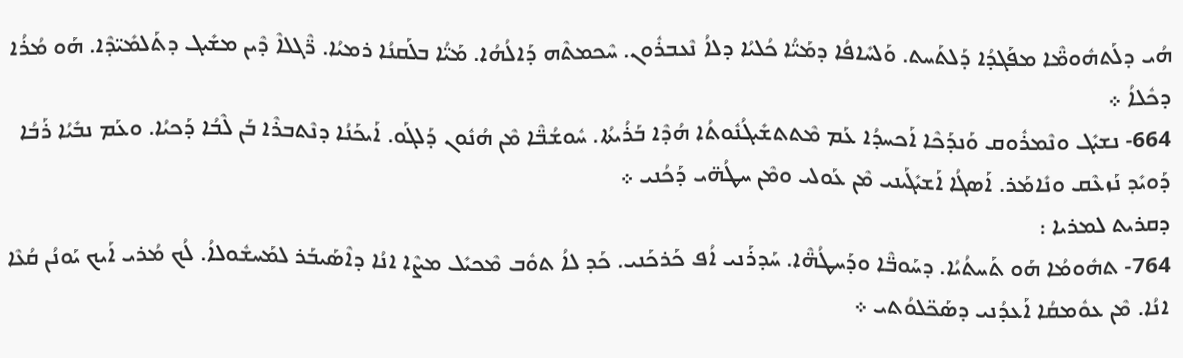ܗܳܝ ܕܠܰܬܗܽܘܡ̈ܶܐ ܡܦܰܓܕܳܐ ܕܰܠܬܰܚܬ. ܘܰܠܚܺܐܦܳܐ ܕܡܰܝ̈ܳܐ ܟܳܠܝܳܐ ܕܠܐܳ ܢܶܥܒܪܽܘܢ. ܚܶܟܡܬܶܗ ܕܰܐܠܳܗܳܐ. ܡܰܝ̈ܳܐ ܒܠܰܩܢܳܐ ܪܡܝܳܐ. ܪ̈ܶܓܠܐܶ ܕܶܝܢ ܡܫܺܝܓ ܕܬܰܠܡܺܝ̈ܕܶܐ. ܗܰܘ ܡܳܪܳܐ ܕܟܽܠܐܳ ܀
664- ܢܫܝܺܓ ܘܢܶܡܪܽܘܩ ܘܰܢܕܰܟܶܐ ܐܰܟܚܕܳܐ ܥܰܡ ܡܶܬܬܫܺܝܓܳܢܽܘܬܳܐ ܗܳܕܶܐ ܒܰܪܳܝܬܳܐ. ܚܽܘܫܳܒ̈ܶܐ ܡܶܢ ܗܳܢܽܘܢ ܕܰܠܓܰܘ. ܐܰܝܟܰܢܳܐ ܕܢܶܬܒܪܶܐ ܒܰܢ ܠܶܒܳܐ ܕܰܟܝܳܐ. ܘܥܰܡ ܢܒܺܝܳܐ ܪܰܒܳܐ ܕܰܘܝܺܕ ܢܰܙܥܶܩ ܘܢܺܐܡܰܪ. ܐܰܣܓܳܐ ܐܰܫܝܺܓܰܝܢܝ ܡܶܢ ܥܰܘܠܝ ܘܡܶܢ ܚܛܳܗ̈ܝ ܕܰܟܳܢܝ ܀
ܕܩܪܝܬ ܠܡܪܝܐ :
764- ܬܗܽܘܡܳܐ ܗܰܘ ܬܰܚܬܳܝܳܐ. ܕܚܰܘܒ̈ܶܐ ܘܕܰܚܛܳܗ̈ܶܐ. ܚܰܕܪܰܢܝ ܐܳܦ ܟܰܪܟܰܢܝ. ܟܰܕ ܠܐܳ ܬܘܽܒ ܡܶܟܝܺܠ ܡܨܶܐ ܐܢܳܐ ܕܐܶܣܰܝܒܰܪ ܠܡܰܚܫܽܘܠܐܳ. ܠܳܟ ܡܳܪܝ ܐܰܝܟ ܝܰܘܢܳܢ ܩܳܥܶܐ ܐܢܳܐ. ܡܶܢ ܥܘܽܡܩܳܐ ܐܰܥܕܳܢܝ ܕܣܰܟ̈ܠܘܳܬܝ ܀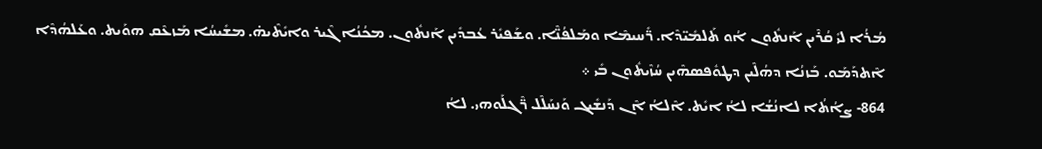ܡܳܪܳܐ ܠܝܺ ܩܳܪܶܝܢ ܐܰܢܬܽܘܢ ܐܳܘ ܬܰܠܡܺܝ̈ܕܶܐ. ܪ̈ܺܚܝܡܶܐ ܘܡܰܠܦܳܢ̈ܶܐ. ܘܫܰܦܝܺܪ ܥܳܒܕܺܝܢ ܐܰܢܬܽܘܢ. ܡܟܳܢܳܐ ܓܶܝܪ ܘܐܝܺܬܶܝܗ̇. ܡܫܺܝܚܳܐ ܡܰܙܥܶܩ ܗܘܰܝܬ. ܘܥܰܠܗܳܕܶܐ ܐܶܬܕܰܡܰܘ. ܒܰܙܢܳܐ ܕܗܳܠܶܝܢ ܕܛܘܽܦܣܗܶܝܢ ܚܳܙܶܝܬܽܘܢ ܒܺܝ ܀
864- ܨܐܳܬܳܐ ܠܐܢܳܫܳܐ ܠܐܳ ܐܝܺܬ. ܐܶܠܐܳ ܐܶܢ ܕܰܢܫܺܝܓ ܘܰܢܚܰܠܶܠ ܪ̈ܶܓܠܰܘܗܝ. ܠܐܳ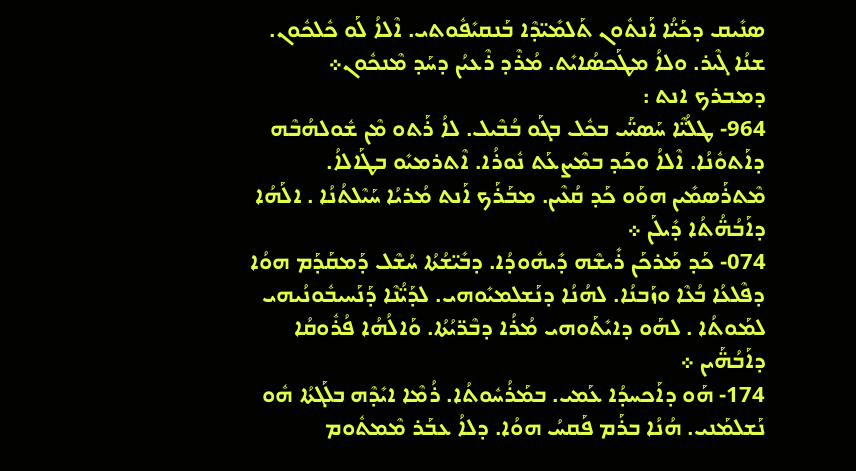ܣܢܺܝܩ ܕܟܰܝ̈ܳܐ ܐܰܢܬܽܘܢ ܬܰܠܡܺܝ̈ܕܶܐ ܒܰܢܩܝܺܦܽܘܬܝ. ܐܶܠܐܳ ܠܰܘ ܟܽܠܟܽܘܢ. ܫܢܳܐ ܓܶܝܪ. ܘܠܐܳ ܡܛܰܟܣܳܐܝܺܬ. ܡܳܪܶܕ ܪܶܥܝܳܢ ܕܚܰܕ ܡܶܢܟܽܘܢ܀
ܕܡܒܪܟ ܐܢܬ :
964- ܛܠܳܝ̈ܶܐ ܚܰܣܝ̈ܰܝ ܒܟܽܠ ܒܓܰܘ ܒܳܒܶܝܠ. ܠܐܳ ܪܰܬܘ ܡܶܢ ܫܽܘܠܗܳܒܶܗ ܕܐܰܬܘܽܢܳܐ. ܐܶܠܐܳ ܘܟܰܕ ܒܡܶܨܥܰܬ ܢܽܘܪܳܐ. ܐܶܬܪܡܝܺܘ ܒܛܰܐܠܐܳ. ܡܶܬܪܰܣܡܺܝܢ ܗܘܰܘ ܟܰܕ ܩܳܥܶܝܢ. ܡܒܰܪܰܟ ܐܰܢܬ ܡܳܪܝܳܐ ܚܰܝܶܠܬܳܢܳܐ . ܐܠܰܗܳܐ ܕܐܰܒܳܗ̈ܳܬܳܐ ܕܺܝܠܰܢ ܀
074- ܟܰܕ ܡܰܪܟܰܢ ܪܺܝܫܶܗ ܕܺܝܗܽܘܕܳܐ. ܕܒܺܝ̈ܫܳܬܳܐ ܚܳܫܶܠ ܕܰܡܩܰܕܰܡ ܗܘܳܐ ܕܦܶܠܥܳܐ ܒܳܥܶܐ ܘܙܰܒܢܳܐ. ܠܗܳܢܳܐ ܕܢܰܫܠܡܝܺܘܗܝ. ܠܕܰܝ̈ܳܢܶܐ ܕܰܢܰܚܝܒܽܘܢܳܝܗܝ ܠܡܰܘܬܳܐ . ܠܗܰܘ ܕܐܝܺܬܰܘܗܝ ܡܳܪܳܐ ܕܒܶܪ̈ܝܳܬܳܐ. ܘܰܐܠܳܗܳܐ ܦܳܪܽܘܩܳܐ ܕܐܰܒܳܗ̈ܰܝܢ ܀
174- ܗܰܘ ܕܐܰܟܚܕܳܐ ܥܰܡܝ. ܒܡܰܪܳܚܽܘܬܳܐ. ܪܳܡܶܐ ܐܝܺܕܶܗ ܒܠܰܓܬܳܐ ܗܽܘ ܢܰܫܠܡܰܢܝ. ܗܳܢܳܐ ܒܪܰܡ ܦܰܩܚܳ ܗܘܳܐ. ܕܠܐܳ ܥܒܰܪ ܡܶܡܬܽܘܡ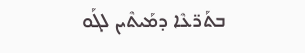ܒܬܰܪ̈ܥܶܐ ܕܡܰܝܬܶܝܢ ܠܓܰܘ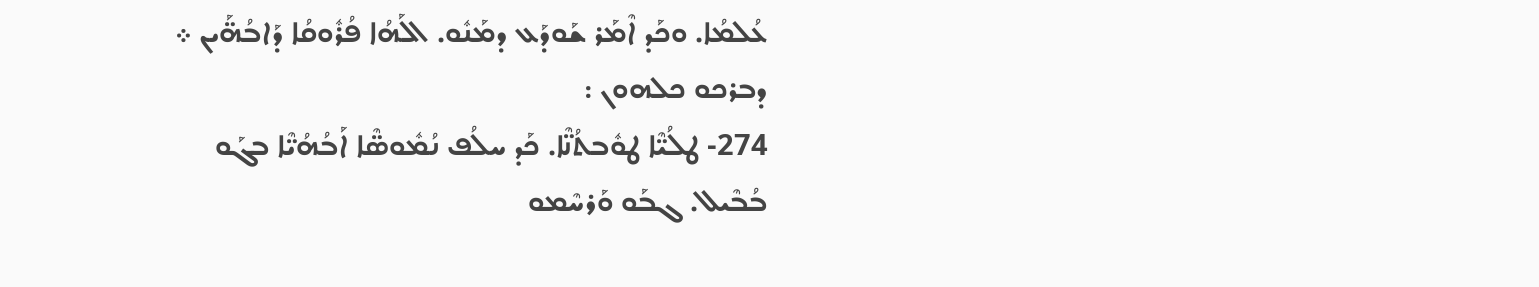ܥܳܠܡܳܐ. ܘܟܰܕ ܐܶܡܰܪ ܫܰܘܕܰܥ ܕܡܰܢܽܘ. ܐܠܰܗܳܐ ܦܳܪܽܘܩܳܐ ܕܰܐܒܳܗ̈ܰܝܢ ܀
ܕܒܪܟܘ ܟܠܗܘܢ :
274- ܛܠܳܝ̈ܶܐ ܛܘܽܒܬܳܢ̈ܶܐ. ܟܰܕ ܚܠܳܦ ܢܳܡܽܘܣ̈ܶܐ ܐܰܒܳܗܳܝ̈ܶܐ ܒܓܰܘ ܒܳܒܶܝܠ. ܓܒܰܘ ܘܰܪܚܶܡܘ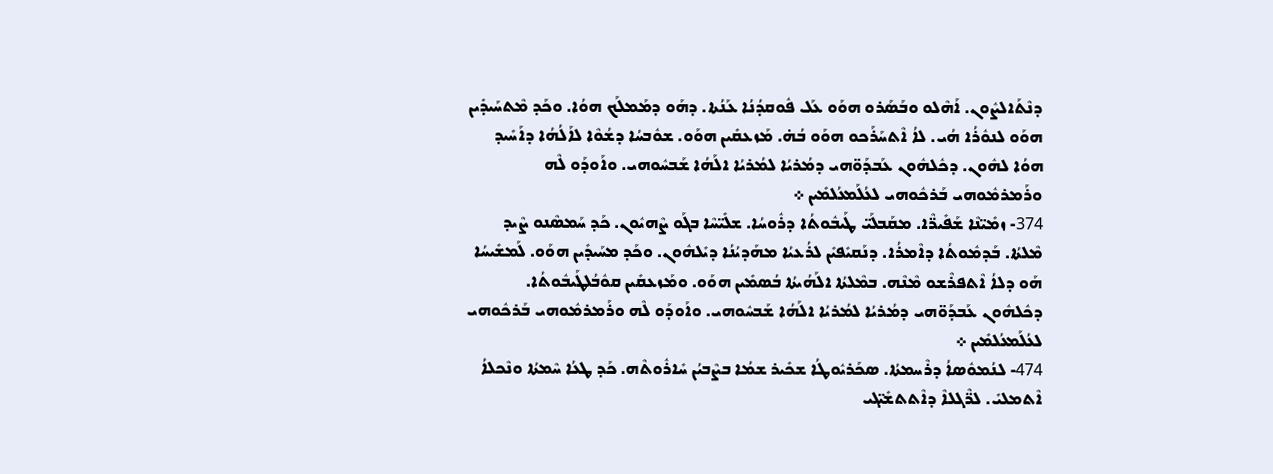ܕܢܶܬܰܐܠܨܽܘܢ. ܐܰܗܶܠܘ ܘܒܰܣܰܪܘ ܗܘܰܘ ܥܰܠ ܦܽܘܩܕܳܢܳܐ ܥܰܢܳܬܐ. ܕܗܰܘ ܕܡܰܡܠܰܟ ܗܘܳܐ. ܘܟܰܕ ܡܶܬܚܰܝܕܺܝܢ ܗܘܰܘ ܠܢܘܽܪܳܐ ܗܳܝ. ܠܐܳ ܐܶܬܚܰܪܰܟܘ ܗܘܰܘ ܒܳܗ̇. ܡܰܙܥܩܺܝܢ ܗܘܰܘ. ܫܘܽܒܚܳܐ ܕܫܳܘܶܐ ܠܐܰܠܳܗܳܐ ܕܐܰܚܺܝܕ ܗܘܳܐ ܠܗܽܘܢ. ܕܟܽܠܗܽܘܢ ܥܰܒܕܰܘ̈ܗܝ ܕܡܳܪܝܳܐ ܠܡܳܪܝܳܐ ܐܠܰܗܳܐ ܫܰܒܚܽܘܗܝ. ܘܐܰܘܕܰܘ ܠܶܗ ܘܪܰܡܪܡܽܘܗܝ ܒܰܪܟܽܘܗܝ ܠܥܳܠܰܡܥܳܠܡܺܝܢ ܀
374- ܙܡܺܝ̈ܢܶܐ ܫܰܦܺܝܪ̈ܶܐ. ܡܩܰܒܠܰܝ̈ ܛܰܝܒܽܘܬܳܐ ܕܪܽܘܚܳܐ. ܫܠܺܝ̈ܚܶܐ ܒܓܰܘ ܨܶܗܝܽܘܢ. ܟܰܕ ܚܰܡܣܶܢܘ ܨܶܝܕ ܡܶܠܬܳܐ. ܒܰܕܡܽܘܬܳܐ ܕܐܶܡܪܳܐ. ܕܢܰܩܝܺܦܝܺܢ ܠܪܳܥܝܳܐ ܡܗܰܕܝܳܢܳܐ ܕܝܺܠܗܽܘܢ. ܘܟܰܕ ܡܚܰܝܕܺܝܢ ܗܘܰܘ. ܠܰܡܫܺܝܚܳܐ ܗܰܘ ܕܠܐܳ ܐܶܬܦܪܶܫܘ ܡܶܢܶܗ. ܒܡܶܠܬܳܐ ܐܠܰܗܳܝܬܳܐ ܒܳܣܡܺܝܢ ܗܘܰܘ. ܘܡܰܙܥܩܺܝܢ ܩܘܽܒܳܠܛܰܝܒܽܘܬܳܐ. ܕܟܽܠܗܽܘܢ ܥܰܒܕܰܘ̈ܗܝ ܕܡܳܪܝܳܐ ܠܡܳܪܝܳܐ ܐܠܰܗܳܐ ܫܰܒܚܽܘܗܝ. ܘܐܰܘܕܰܘ ܠܶܗ ܘܪܰܡܪܡܽܘܗܝ ܒܰܪܟܽܘܗܝ ܠܥܳܠܰܡܥܳܠܡܺܝܢ ܀
474- ܠܢܳܡܘܽܣܐܳ ܕܪܶܚܡܬܳܐ. ܣܟܰܪܝܽܘܛܳܐ ܫܟܺܝܪ ܫܡܳܐ ܒܨܶܒܝܳܢ ܚܺܐܪܽܘܬܶܗ. ܟܰܕ ܛܥܳܐ ܚܶܡܬܳܐ ܘܢܶܟܠܐܳ ܐܶܬܡܠܝܺ. ܠܪ̈ܶܓܠܐܶ ܕܐܶܬܬܫܺܝ̈ܓܝ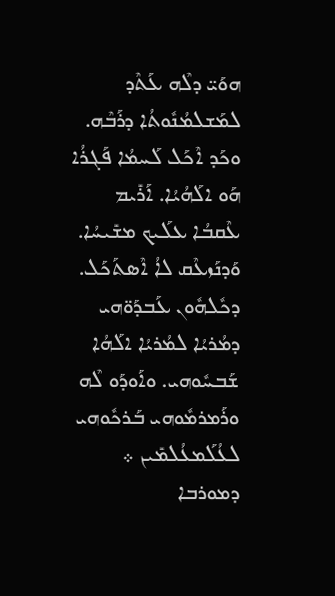ܗܘܰܝ̈ ܕܠܶܗ ܥܰܬܶܕ ܠܡܰܫܠܡܳܢܽܘܬܳܐ ܕܪܰܒܶܗ. ܘܟܰܕ ܐܶܟܰܠ ܠܰܚܡܳܐ ܦܰܓܪܳܐ ܗܰܘ ܐܠܰܗܳܝܳܐ. ܐܰܪܺܝܡ ܥܶܩܒܳܐ ܥܠܰܝܟ ܡܫܺܝܚܳܐ. ܘܰܕܢܰܙܥܶܩ ܠܐܳ ܐܶܣܬܰܟܰܠ. ܕܟܽܠܗܽܘܢ ܥܰܒܕܰܘ̈ܗܝ ܕܡܳܪܝܳܐ ܠܡܳܪܝܳܐ ܐܠܰܗܳܐ ܫܰܒܚܽܘܗܝ. ܘܐܰܘܕܰܘ ܠܶܗ ܘܪܰܡܪܡܽܘܗܝ ܒܰܪܟܽܘܗܝ ܠܥܳܠܰܡܥܳܠܡܺܝܢ ܀
ܕܡܘܪܒܐ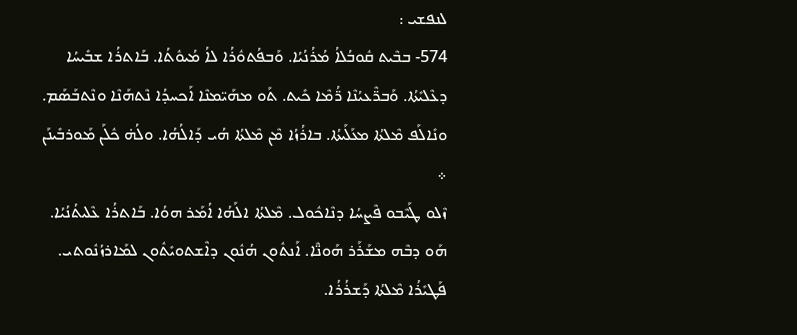ܠܢܦܫܝ :
574- ܒܒܶܝܬ ܩܽܘܒܳܠܐܳ ܡܳܪܳܢܳܝܳܐ. ܘܰܒܦܳܬܘܽܪܳܐ ܠܐܳ ܡܳܝܘܽܬܳܐ. ܒܰܐܬܪܳܐ ܫܒܺܝܚܳܐ ܕܥܶܠܝܺܬܳܐ. ܘܰܒܪ̈ܶܥܝܳܢܶܐ ܪ̈ܳܡܶܐ ܟܺܝܬ. ܬܰܘ ܡܗܰܝ̈ܡܢܶܐ ܐܰܟܚܕܳܐ ܢܶܬܗܰܢܶܐ ܘܢܶܬܒܰܣܰܡ. ܘܢܺܐܠܰܦ ܡܶܠܬܳܐ ܡܥܰܠܰܝܬܳܐ. ܒܐܪܳܙܳܐ ܡܶܢ ܡܶܠܬܳܐ ܗܳܝ ܕܰܐܠܳܗܳܐ. ܘܠܳܗ̇ ܟܽܠܰܢ ܡܰܘܪܒܺܝܢܰܢ ܀
ܙܶܠܘ ܛܰܝܶܒܘ ܦܶܨܚܳܐ ܕܢܶܐܟܽܘܠ. ܡܶܠܬܳܐ ܐܠܰܗܳܐ ܐܳܡܰܪ ܗܘܳܐ. ܒܰܐܬܪܳܐ ܥܶܠܝܬܳܢܳܝܳܐ. ܗܰܘ ܕܒܶܗ ܡܫܰܪܰܪ ܗܰܘܢ̈ܶܐ. ܐܰܢܬܽܘܢ ܗܳܢܽܘܢ ܕܐܶܫܬܘܝܺܬܽܘܢ ܠܡܰܐܪܙܳܢܽܘܬܝ. ܦܰܛܝܺܪܳܐ ܡܶܠܬܳܐ ܕܰܫܪܳܪܳܐ.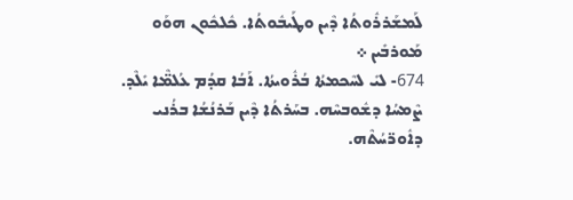ܠܰܡܫܰܪܪܽܘܬܳܐ ܕܶܝܢ ܘܛܰܝܒܽܘܬܳܐ. ܟܽܠܟܽܘܢ ܗܘܰܘ ܡܰܘܪܒܺܝܢ ܀
674- ܠܝܺ ܠܚܶܟܡܬܳܐ ܒܳܪܽܘܝܬܳܐ. ܐܰܒܳܐ ܩܕܳܡ ܥܳܠܡ̈ܶܐ ܝܺܠܶܕ. ܨܶܡܚܳܐ ܕܫܽܘܒܚܶܗ. ܒܚܰܪܬܳܐ ܕܶܝܢ ܒܰܪܢܳܫܳܐ ܒܪܳܢܝ ܕܐܽܘܪ̈ܚܳܬܶܗ.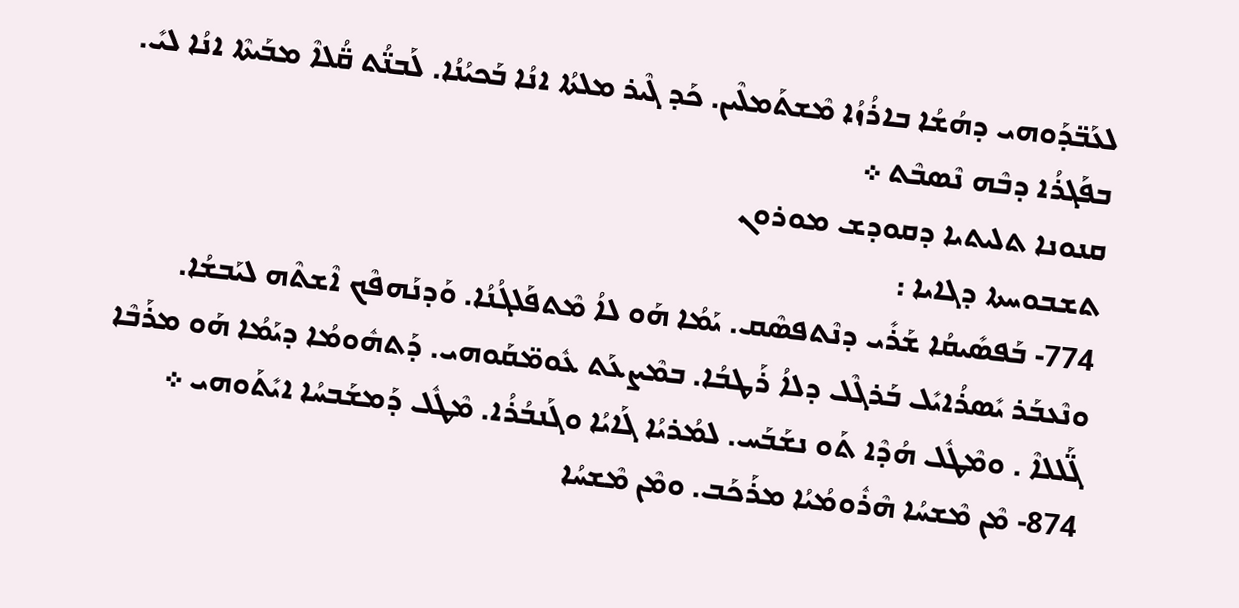ܠܥܰܒ̈ܕܰܘܗܝ ܕܗܳܫܳܐ ܒܐܪܳܙܳܐ ܡܶܫܬܰܡܠܶܝܢ. ܟܰܕ ܓܶܝܪ ܡܠܬܳܐ ܐܢܳܐ ܒܰܟܝܳܢܳܐ. ܠܰܒܢ̈ܳܬ ܩ̈ܳܠܐܶ ܡܒܰܝܬܶܐ ܐܢܳܐ ܠܝܺ. ܒܦܰܓܪܳܐ ܕܒܶܗ ܢܶܣܒܶܬ ܀
ܩܢܘܢܐ ܬܠܝܬܝܐ ܕܩܘܕܫ ܡܘܪܘܢ
ܬܫܒܘܚܬܐ ܕܓܐܝܐ :
774- ܒܰܦܣܺܝܩܳܐ ܫܰܪܺܝ ܕܢܶܬܦܣܶܩ. ܝܰܡܳܐ ܗܰܘ ܠܐܳ ܡܶܬܦܰܠܓܳܢܳܐ. ܘܰܕܢܰܗܦܶܟ ܐܶܫܬܶܗ ܠܝܰܒܫܳܐ. ܘܢܶܥܒܰܪ ܝܺܣܪܳܐܝܺܠ ܒܰܪܓܶܠ ܕܠܐܳ ܪܰܛܒܳܐ. ܒܡܶܨܥܰܬ ܥܽܘܡ̈ܩܰܘܗܝ. ܕܰܬܗܽܘܡܳܐ ܕܝܰܡܳܐ ܗܰܘ ܡܪܰܒܶܐ ܓ̈ܰܠܠܐܶ . ܘܡܶܛܽܠ ܗܳܕܶܐ ܬܰܘ ܢܫܰܒܰܚ. ܠܡܳܪܝܳܐ ܓܰܐܝܳܐ ܘܓܰܢܒܳܪܳܐ. ܡܶܛܽܠ ܕܰܡܫܰܒܚܳܐ ܐܝܺܬܰܘܗܝ ܀
874- ܡܶܢ ܡܶܫܚܳܐ ܗܶܪܽܘܡܳܝܳܐ ܡܪܰܟܰܒ. ܘܡܶܢ ܡܶܫܚܳܐ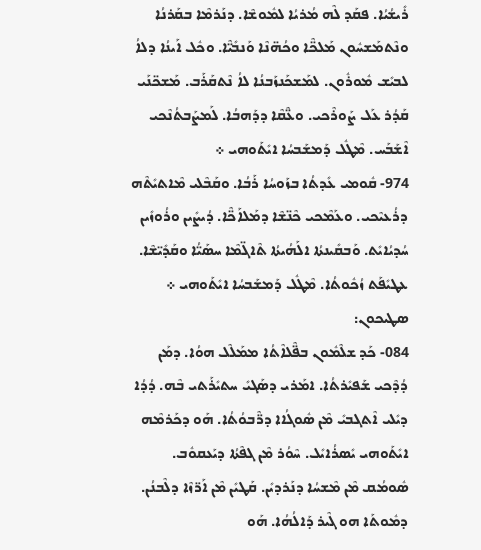ܪܺܝܫܳܝܳܐ. ܦܩܰܕ ܠܶܗ ܡܳܪܝܳܐ ܠܡܽܘܫܶܐ. ܕܢܰܪܡܶܐ ܒܩܰܪܢܳܐ ܘܢܶܬܡܰܫܚܽܘܢ ܡܰܠܟ̈ܶܐ ܘܟܳܗ̈ܢܶܐ ܘܰܢܒܺܝ̈ܶܐ. ܘܟܽܠ ܐܰܝܢܳܐ ܕܠܐܳ ܠܒܝܺܫ ܡܽܘܪܽܘܢ. ܠܡܰܫܟܰܢܙܰܒܢܳܐ ܠܐܳ ܢܶܬܩܰܪܰܒ. ܡܰܫܟ̈ܢܰܝ ܩܰܕܳܪ ܥܰܠ ܨܰܘܪܶܟܝ. ܘܥ̈ܶܩܶܐ ܕܕܰܗܒܳܐ. ܠܰܡܨܰܒܬܳܢܶܟܝ ܐܶܫܰܒܰܚ. ܡܶܛܽܠ ܕܰܡܫܰܒܚܳܐ ܐܝܺܬܰܘܗܝ ܀
974- ܩܽܘܡܝ ܥܺܕܬܳܐ ܒܙܰܘܚܳܐ ܪܰܒܳܐ. ܘܩܰܒܶܠܝ ܡܶܐܬܝܺܬܶܗ ܕܪܳܥܝܶܟܝ. ܘܥܰܡܶܟܝ ܟܶܢ̈ܫܶܐ ܕܡܰܠܐܰܟ̈ܶܐ. ܕܳܝܨܺܝܢ ܘܪܳܘܙܺܝܢ ܚܳܕܝܳܐܝܺܬ. ܘܰܒܩܺܝܢܬܳܐ ܐܠܰܗܳܝܬܳܐ ܬܶܐܓ̈ܡܶܐ ܚܣܰܝ̈ܳܐ ܘܩܰܕܺܝ̈ܫܶܐ. ܥܛܝܺܦܰܬ ܙܳܟܽܘܬܳܐ. ܡܶܛܽܠ ܕܰܡܫܰܒܚܳܐ ܐܝܺܬܰܘܗܝ ܀
ܣܛܝܟܘܢ:
084- ܟܰܕ ܫܠܶܡܽܘܢ ܒܦ̈ܶܠܐܶܬܳܐ ܡܡܰܠܶܠ ܗܘܳܐ. ܕܡܰܢ ܕܳܕܶܟܝ ܫܰܦܝܺܪܬܳܐ. ܐܡܰܪܝ ܕܣܰܓܝܺ ܚܬܝܺܪܰܬܝ ܒܶܗ. ܕܳܕܳܐ ܕܝܺܠܝ ܐܶܬܓܒܝܺ ܡܶܢ ܣܽܘܓܳܐܐ ܕܪ̈ܶܒܘܳܬܳܐ. ܗܰܘ ܕܟܰܪܡܶܗ ܐܝܺܬܰܘܗܝ ܝܺܣܪܳܐܝܺܠ. ܚܶܘܳܪ ܡܶܢ ܓܦܶܬܳܐ ܕܝܰܥܩܘܽܒ. ܣܽܘܡܳܩ ܡܶܢ ܡܶܫܚܳܐ ܕܢܰܪܕܝܺܢ. ܩܰܛܝܺܢ ܡܶܢ ܐܰܪ̈ܙܶܐ ܕܠܶܒܢܳܢ. ܕܡܽܘܬܰܐ ܗܘ ܓܶܝܪ ܕܰܐܠܳܗܳܐ. ܗܰܘ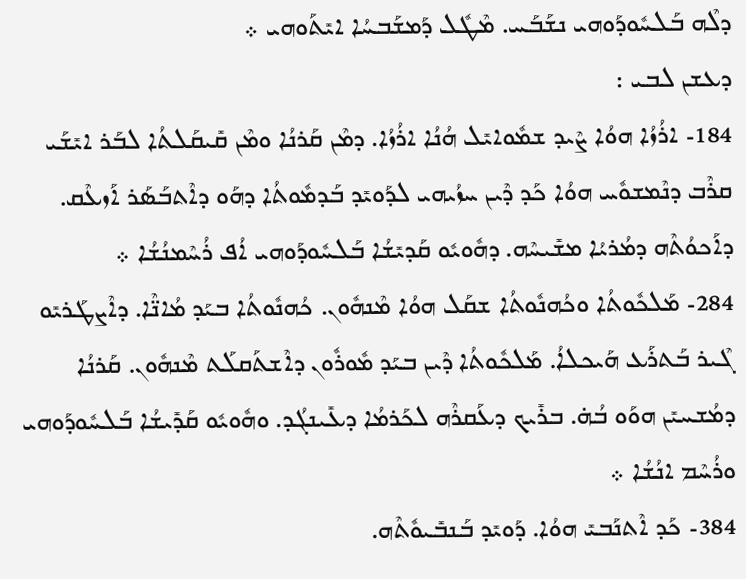ܕܠܶܗ ܒܰܠܚܽܘܕܰܘܗܝ ܢܫܰܒܰܚ. ܡܶܛܽܠ ܕܰܡܫܰܒܚܳܐ ܐܝܺܬܰܘܗܝ ܀
ܕܥܫܢ ܠܒܝ :
184- ܐܪܳܙܳܐ ܗܘܳܐ ܨܶܝܕ ܫܡܽܘܐܝܺܠ ܗܳܢܳܐ ܐܪܳܙܳܐ. ܕܡܶܢ ܩܰܪܢܳܐ ܘܡܶܢ ܩܺܝܩܰܠܬܳܐ ܠܒܰܪ ܐܝܺܫܰܝ ܩܪܶܒ ܕܢܶܡܫܘܽܚ ܗܘܳܐ ܟܰܕ ܕܶܝܢ ܚܙܳܝܗܝ ܠܕܰܘܝܺܕ ܒܰܕܡܽܘܬܳܐ ܕܗܰܘ ܕܐܶܬܒܰܣܰܪ ܐܰܙܥܶܩ. ܕܐܰܟܘܳܬܶܗ ܕܡܳܪܝܳܐ ܡܫܺܝܚܶܗ. ܕܗܽܘܝܽܘ ܩܰܕܝܺܫܳܐ ܒܰܠܚܽܘܕܰܘܗܝ ܐܳܦ ܪܳܚܶܡܢܳܫܳܐ ܀
284- ܡܰܠܟܽܘܬܳܐ ܘܟܳܗܢܽܘܬܳܐ ܫܩܰܠ ܗܘܳܐ ܡܶܢܗܽܘܢ. ܟܳܗܢܽܘܬܳܐ ܒܝܰܕ ܡܳܐܢ̈ܶܐ. ܕܐܶܨܛܰܪܝܺܘ ܓܶܝܪ ܒܰܬܪܰܥ ܗܰܝܟܠܐܳ. ܡܰܠܟܽܘܬܳܐ ܕܶܝܢ ܒܝܰܕ ܡܽܘܪܽܘܢ ܕܐܶܫܬܰܩܠܰܬ ܡܶܢܗܽܘܢ. ܩܰܪܢܳܐ ܕܡܳܫܚܝܺܢ ܗܘܰܘ ܒܳܗ̇. ܒܪܺܝܟ ܕܥܰܩܪܶܗ ܠܟܰܪܡܳܐ ܕܥܺܝܢܓܳܕ. ܘܗܽܘܝܽܘ ܩܰܕܺܝܫܳܐ ܒܰܠܚܽܘܕܰܘܗܝ ܘܪܳܚܶܡ ܐܢܳܫܳܐ ܀
384- ܟܰܕ ܐܶܬܢܰܒܝܺ ܗܘܳܐ. ܕܰܘܝܺܕ ܒܰܢܒܺܝܘܽܬܶܗ.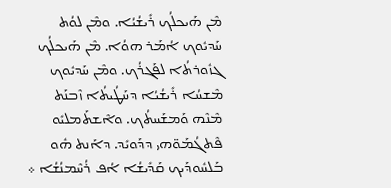ܡܶܢ ܗܰܝܟܠܳܟ ܪܺܝܫܳܝܳܐ. ܘܡܶܢ ܠܘܳܬ ܚܰܕܝܽܘܟ ܐܳܡܰܪ ܗܘܳܐ. ܡܶܢ ܗܰܝܟܠܳܟ ܓܙܽܘܪܬܳܐ ܠܦܰܓܪܳܟ. ܘܡܶܢ ܚܰܕܝܽܘܟ ܡܶܫܚܳܐ ܪܺܝܫܳܝܳܐ ܕܚܰܛܳܝܬܳܐ ܙܶܒܢܰܬ ܡܶܢܶܗ ܘܰܡܫܰܚܬܳܟ. ܘܐܶܫܬܰܡܠܝܺܘ ܦܶܬܓܳܡܰܘ̈ܗܝ ܕܕܰܘܝܺܕ. ܕܐܰܢܬ ܗܽܘ ܒܰܠܚܽܘܕܰܝܟ ܩܰܕܺܝܫܳܐ ܐܳܦ ܪܳܚܶܡܢܳܫܳܐ ܀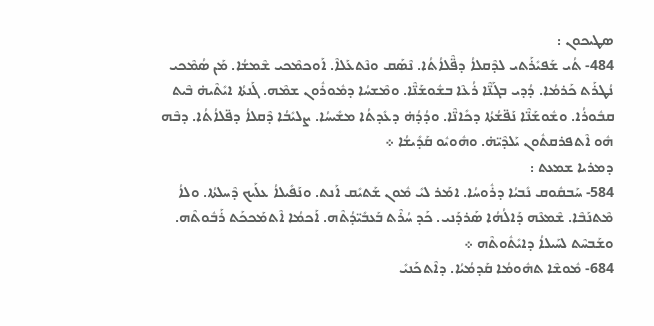ܣܛܝܟܘܢ :
484- ܬܳܝ ܫܰܦܝܺܪܰܬܝ ܠܕܶܩܠܐܳ ܕܦ̈ܶܠܐܳܬܳܐ. ܢܶܣܰܩ ܘܢܶܬܥܰܠܐܶ. ܐܰܘܟܡܶܟܝ ܫܶܡܫܳܐ. ܡܰܢ ܣܳܡܶܟܝ ܢܳܛܪܰܬ ܟܰܪܡܳܐ. ܕܳܕܝ ܒܓܰܢ̈ܶܐ ܪܳܥܶܐ ܒܫܽܘܫܰܢ̈ܶܐ. ܘܡܶܫܚܳܐ ܕܡܽܘܪܽܘܢ ܫܡܶܗ. ܓܰܢܬܳܐ ܐܝܺܬܶܝܗ̇ ܒܶܝܬ ܩܒܽܘܪܳܐ. ܘܫܽܘܫܰܢ̈ܶܐ ܢܰܦ̈ܫܳܬܳܐ ܕܟܺܐܢ̈ܶܐ. ܘܕܳܕܳܗ̇ ܕܥܺܕܬܳܐ ܡܫܺܝܚܳܐ. ܨܠܝܺܒܳܐ ܕܶܩܠܐܳ ܕܦ̈ܠܐܳܬܳܐ. ܕܒܶܗ ܗܽܘ ܐܶܬܦܪܩܬܽܘܢ ܝܰܠܕܶܝ̈ܗ̇. ܘܗܽܘܝܽܘ ܩܰܕܺܝܫܳܐ ܀
ܕܡܪܝܐ ܫܡܥܬ :
584- ܚܰܒܩܽܘܩ ܢܺܒܝܳܐ ܕܪܽܘܚܳܐ. ܐܡܰܪ ܠܝܺ ܡܽܘܢ ܫܰܬܝܺܩ ܐܰܢܬ. ܘܢܰܦܺܝܠܐܳ ܥܠܰܝܟ ܕܶܚܠܬܳܐ. ܘܠܐܳ ܡܶܬܢܰܒܶܐ. ܫܶܡܥܶܗ ܕܰܐܠܳܗܳܐ ܣܰܪܕܰܢܝ. ܟܰܕ ܚܳܪܶܬ ܒܰܥܒܺܝ̈ܕܳܬܶܗ. ܐܰܟܡܳܐ ܐܶܬܡܰܟܟܰܬ ܪܰܒܽܘܬܶܗ. ܘܫܰܒܚܶܬ ܠܚܰܝܠܐܳ ܕܐܝܺܬܽܘܬܶܗ ܀
684- ܡܽܘܫܶܐ ܬܗܽܘܡܳܐ ܩܰܕܡܳܝܳܐ. ܕܐܶܬܟܰܢܝܺ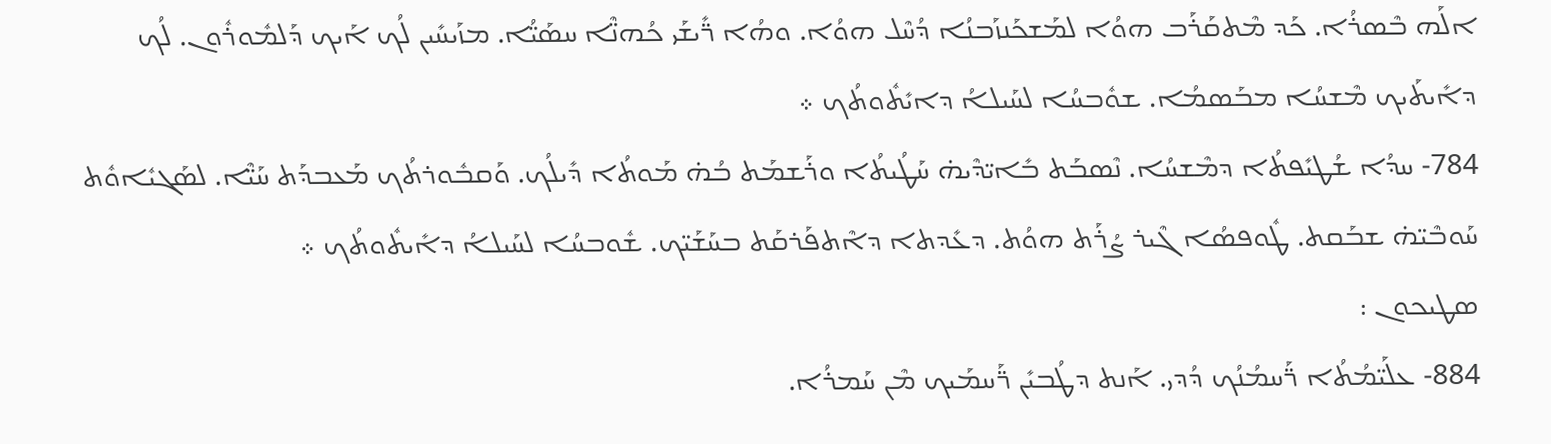ܐܠܰܗ ܒܶܣܪܳܐ. ܟܰܕ ܡܶܬܩܰܪܰܒ ܗܘܳܐ ܠܡܰܫܟܰܢܙܰܒܢܳܐ ܕܳܚܶܠ ܗܘܳܐ. ܘܗܳܐ ܪ̈ܺܝܫܰܝ ܟܳܗܢ̈ܶܐ ܚܣܰܝ̈ܳܐ. ܡܙܰܝܚܺܝܢ ܠܳܟ ܐܰܝܟ ܕܰܠܡܽܘܪܽܘܢ. ܠܳܟ ܕܐܺܝܬܰܝܟ ܡܶܫܚܳܐ ܡܒܰܣܡܳܐ. ܫܘܽܒܚܳܐ ܠܚܰܝܠܐܳ ܕܐܝܺܬܽܘܬܳܟ ܀
784- ܚܕܳܐ ܫܳܛܝܺܦܬܳܐ ܕܡܶܫܚܳܐ. ܢܶܣܒܰܬ ܒܺܐܝ̈ܕܶܝܗ̇ ܚܰܛܳܝܬܳܐ ܘܪܰܫܡܰܬ ܒܳܗ̇ ܡܰܘܬܳܐ ܕܺܝܠܳܟ. ܘܰܩܒܽܘܪܬܳܟ ܡܰܥܒܕܰܬ ܚܰܝ̈ܶܐ. ܠܣܰܓܝܽܐܘܽܬ ܚܰܘܒܶܝ̈ܗ̇ ܫܒܰܩܬ. ܛܽܘܦܣܳܐ ܓܶܝܪ ܨܳܪܰܬ ܗܘܳܬ. ܕܥܺܕܬܐ ܕܐܶܬܦܰܪܩܰܬ ܒܚܰܫܰܝ̈ܟ. ܫܽܘܒܚܳܐ ܠܚܰܝܠܐܳ ܕܐܺܝܬܽܘܬܳܟ ܀
ܣܛܝܟܘܢ :
884- ܥܠܰܝ̈ܡܳܬܳܐ ܪ̈ܰܚܡܳܢܳܟ ܕܳܕܝ. ܐܰܢܬ ܕܛܳܒܝܺܢ ܪ̈ܰܚܡܰܝܟ ܡܶܢ ܚܰܡܪܳܐ.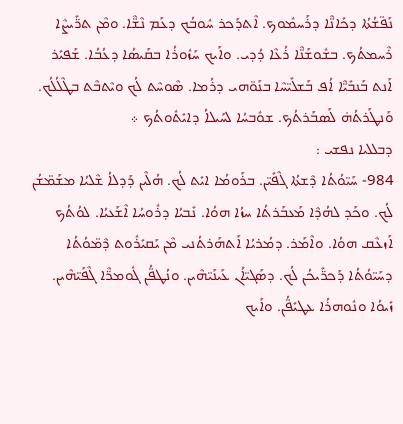ܢܰܦ̈ܫܳܬܳܐ ܕܟܺܐܢ̈ܶܐ ܕܪܰܚܡܽܘܟ. ܐܶܬܕܰܟܪ ܚܽܘܒܳܟ ܕܥܰܡ ܢܶܫ̈ܶܐ. ܘܡܶܢ ܬܪ̈ܺܝܨܶܐ ܪܶܚܡܬܳܟ. ܒܫܽܘܫܰܢ̈ܶܐ ܪܳܥܶܐ ܕܳܕܝ. ܘܐܰܝܟ ܚܰܙܽܘܪܳܐ ܒܩܰܝܣܳܐ ܕܥܳܒܳܐ. ܫܰܦܝܺܪ ܐܰܢܬ ܒܰܢܒܺܝ̈ܶܐ ܐܳܦ ܒܰܫܠܺܝ̈ܚܶܐ ܒܢܰܘ̈ܗܝ ܕܪܳܡܐ. ܣܶܘܚܶܬ ܠܳܟ ܘܝܶܬܒܶܬ ܒܛܶܠܳܠܳܟ. ܘܰܢܛܰܪܬܳܗ̇ ܠܰܣܒܰܪܬܳܟ. ܫܘܽܒܚܳܐ ܠܚܰܝܠܐܳ ܕܐܝܺܬܽܘܬܳܟ ܀
ܕܒܠܠܝܐ ܢܦܫܝ :
984- ܚܰܝ̈ܘܳܬܳܐ ܕܶܫܬܳܐ ܓܶܦܺܝ̈ܢ. ܒܪܰܘܡܳܐ ܐܝܺܬ ܠܳܟ. ܗܳܠܶܝܢ ܕܰܕܠܐܳ ܫܶܠܝܳܐ ܡܫܰܡ̈ܫܳܢ ܠܳܟ. ܘܟܰܕ ܠܗܳܕܶܐ ܡܰܥܒܰܪܬܳܐ ܚܙܳܐ ܗܘܳܐ. ܢܺܒܝܳܐ ܕܪܽܘܚܳܐ ܐܶܫܰܥܝܳܐ. ܠܘܳܬܳܟ ܐܰܙܥܶܩ ܗܘܳܐ. ܘܐܶܡܰܪ. ܕܡܳܪܝܳܐ ܐܰܬܗܰܪܬܳܢܝ ܡܶܢ ܝܰܩܝܺܪܽܘܬ ܕܶܡ̈ܘܳܬܳܐ ܕܚܰܝ̈ܘܳܬܳܐ ܕܰܟܪ̈ܺܝܟܳܢ ܠܳܟ. ܕܣܰܓܝ̈ܐܳܢ ܥܰܝܢܰܝ̈ܗܶܝܢ. ܘܢܳܛܦ̈ܳܢ ܓܽܘܡܪ̈ܶܐ ܓܶܦܰܝ̈ܗܶܝܢ. ܙܺܝܘܳܐ ܘܢܽܘܗܪܳܐ ܥܛܝܺܦ̈ܳܢ. ܘܐܰܝܟ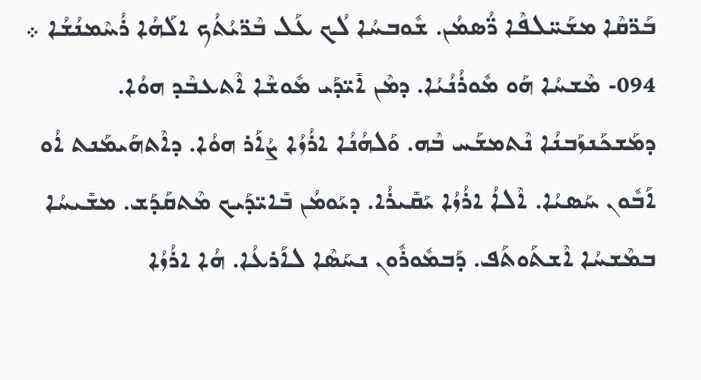ܒܰܪ̈ܩܶܐ ܡܫܰܚ̈ܠܦܶܐ ܪ̈ܳܣܡܳܢ. ܫܽܘܒܚܳܐ ܠܳܟ ܥܰܠ ܒܶܪ̈ܝܳܬܳܟ ܐܠܰܗܳܐ ܪܳܚܶܡܢܳܫܳܐ ܀
094- ܡܶܫܚܳܐ ܗܰܘ ܡܽܘܪܳܢܳܝܳܐ. ܕܡܶܢ ܐܺܝ̈ܕܰܝ ܡܽܘܫܶܐ ܐܶܬܥܒܶܕ ܗܘܳܐ. ܕܡܰܫܟܰܢܙܰܒܢܳܐ ܢܶܬܡܫܰܚ ܒܶܗ. ܘܰܠܗܳܢܳܐ ܐܪܳܙܳܐ ܨܳܐܰܪ ܗܘܳܐ. ܕܐܶܬܗܰܝܡܰܢܬ ܐܳܘ ܐܰܒܽܘܢ ܚܰܣܝܳܐ. ܐܶܠܐܳ ܐܪܳܙܳܐ ܝܰܩܺܝܪܳܐ. ܕܝܰܘܡܳܢ ܒܺܐܝ̈ܕܰܝܟ ܡܶܬܩܰܕܰܫ. ܡܫܺܝܚܳܐ ܒܡܶܫܚܳܐ ܐܶܫܬܰܘܬܰܦ. ܕܰܒܡܽܘܪܽܘܢ ܢܚܰܣܶܐ ܠܐܰܪܥܳܐ. ܗܳܐ ܐܪܳܙܳܐ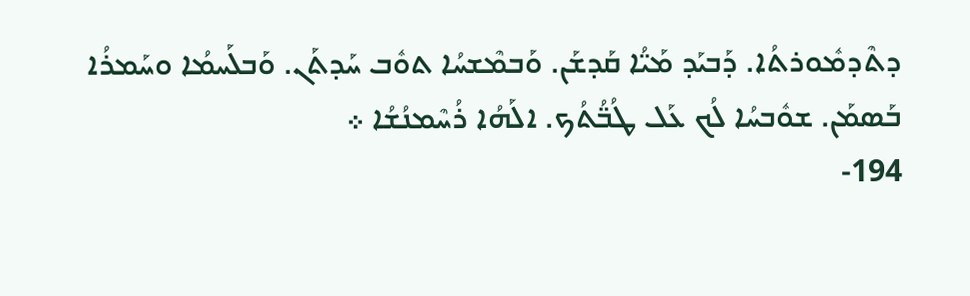ܕܬܶܕܡܽܘܪܬܳܐ. ܕܰܒܝܰܕ ܡܰܝ̈ܳܐ ܩܰܕܫܰܢ. ܘܰܒܡܶܫܚܳܐ ܬܘܽܒ ܚܰܕܬܰܢ. ܘܰܒܠܰܚܡܳܐ ܘܚܰܡܪܳܐ ܒܰܣܡܰܢ. ܫܘܽܒܚܳܐ ܠܳܟ ܥܰܠ ܛܳܒ̈ܳܬܳܟ. ܐܠܰܗܳܐ ܪܳܚܶܡܢܳܫܳܐ ܀
194-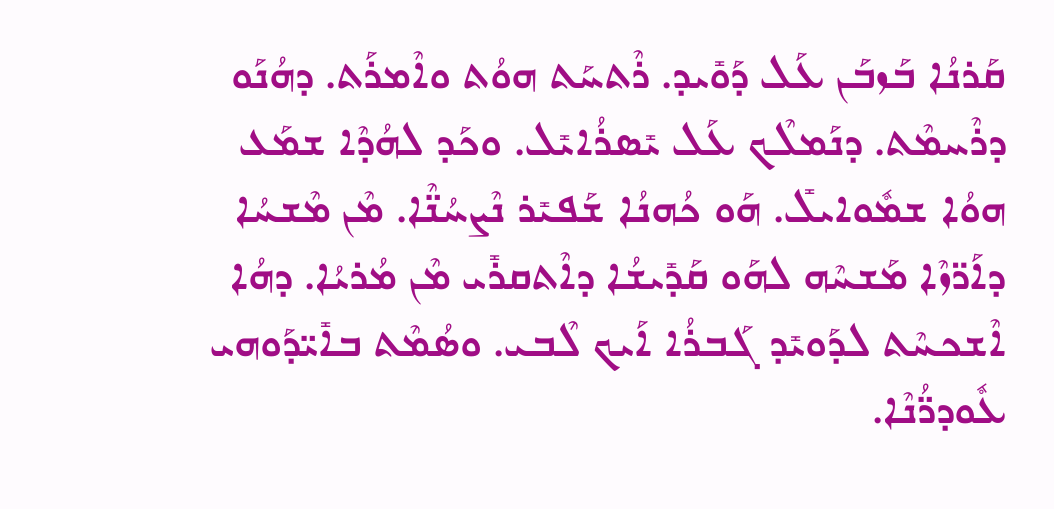ܩܰܪܢܳܐ ܒܰܙܒܰܢ ܥܰܠ ܕܰܘܺܝܕ. ܪܶܬܚܰܬ ܗܘܳܬ ܘܐܶܡܪܰܬ. ܕܗܳܢܰܘ ܕܪܶܚܡܶܬ. ܕܢܰܡܠܶܟ ܥܰܠ ܝܺܣܪܳܐܝܺܠ. ܘܟܰܕ ܠܗܳܕܶܐ ܫܡܰܥ ܗܘܳܐ ܫܡܽܘܐܝܠܺ. ܗܰܘ ܟܳܗܢܳܐ ܫܰܦܝܺܪ ܢܶܨܚܳܢ̈ܶܐ. ܡܶܢ ܡܶܫܚܳܐ ܕܐܰܪ̈ܙܶܐ ܡܰܫܚܶܗ ܠܗܰܘ ܩܰܕܺܝܫܳܐ ܕܐܶܬܩܪܺܝ ܡܶܢ ܡܳܪܝܳܐ. ܕܗܳܐ ܐܶܫܟܚܶܬ ܠܕܰܘܝܺܕ ܓܰܒܪܳܐ ܐܰܝܟ ܠܶܒܝ. ܘܣܳܡܶܬ ܒܐܺܝ̈ܕܰܘܗܝ ܥܽܘܕܪ̈ܳܢܶܐ.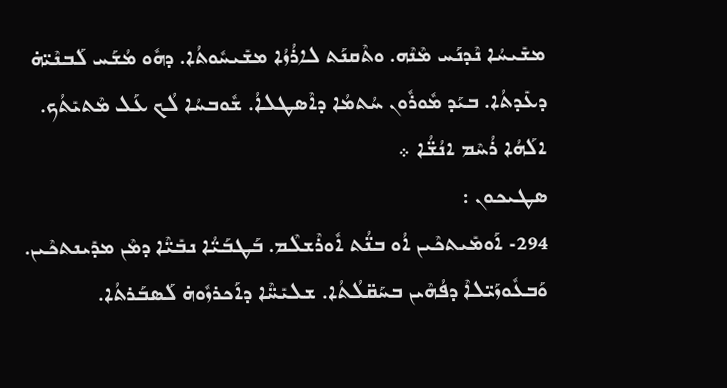ܡܫܺܝܚܳܐ ܢܶܕܢܰܚ ܡܶܢܶܗ. ܘܬܶܩܢܰܬ ܠܐܪܳܙܳܐ ܡܫܺܝܚܽܘܬܳܐ. ܕܗܽܘ ܡܳܫܰܚ ܠܰܒܢܶܝ̈ܗ̇ ܕܥܺܕܬܳܐ. ܒܝܰܕ ܡܽܘܪܽܘܢ ܚܳܬܡܳܐ ܕܐܶܣܛܠܐܳ. ܫܽܘܒܚܳܐ ܠܳܟ ܥܰܠ ܡܶܬܝܺܬܳܟ. ܐܠܰܗܳܐ ܪܳܚܶܡ ܐܢܳܫ̈ܳܐ ܀
ܣܛܝܟܘܢ :
294- ܐܰܘܡܺܝܬܟܶܝܢ ܐܳܘ ܒܢ̈ܳܬ ܐܽܘܪܶܫܠܶܡ. ܒܰܛܒܰܝ̈ܳܐ ܢܒܺܝ̈ܶܐ ܕܡܶܢ ܡܕܺܝܢܬܟܶܝܢ. ܘܰܒܥܽܘܙܰܝ̈ܠܐܶ ܕܦܳܗܶܝܢ ܒܚܰܩ̈ܠܳܬܳܐ. ܫܠܝܺܚ̈ܶܐ ܕܐܰܟܪܙܽܘܗ̇ ܠܰܣܒܰܪܬܳܐ.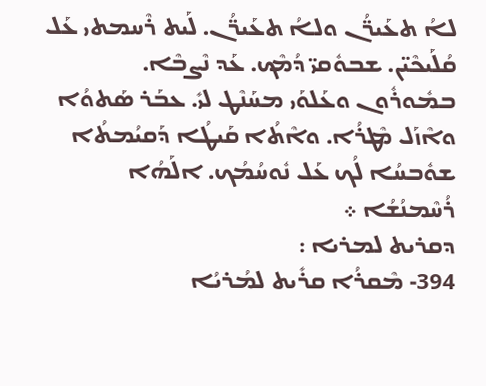ܠܐܳ ܬܥܰܝܪ̈ܳܢ ܘܠܐܳ ܬܥܰܝܪ̈ܳܢ. ܠܰܝܬ ܪܶܚܡܬܝ ܥܰܠ ܩܳܠܰܝܟܶܝ̈ܢ. ܫܒܘܽܩܝ̈ ܕܳܡܶܟ. ܥܰܕ ܢܶܨܒܶܐ. ܒܡܽܘܪܽܘܢ ܘܥܰܠܘܰܝ ܡܚܰܢܶܛ ܠܝܺ. ܥܒܰܪ ܣܰܬܘܳܐ ܘܐܶܙܰܠ ܡܶܛܪܳܐ. ܘܐܶܬܳܐ ܩܰܝܛܳܐ ܕܰܩܝܳܡܬܳܐ ܫܘܽܒܚܳܐ ܠܳܟ ܥܰܠ ܢܽܘܚܳܡܳܟ. ܐܠܰܗܳܐ ܪܳܚܶܡܢܳܫܳܐ ܀
ܕܩܪܝܬ ܠܡܪܝܐ :
394- ܡܶܩܪܳܐ ܩܪܺܝܬ ܠܡܳܪܝܳܐ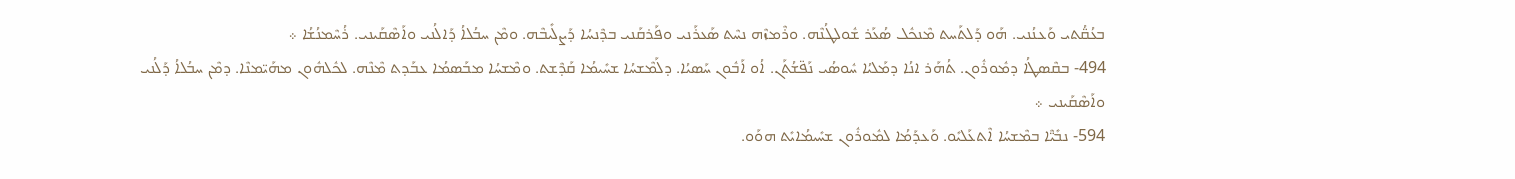ܒܥܳܩ̈ܳܬܝ ܘܰܥܢܳܢܝ. ܗܰܘ ܕܰܠܬܰܚܬ ܡܶܢܟܽܠ ܣܳܥܰܪ ܫܽܘܠܛܳܢܶܗ. ܘܪܶܡܙܶܗ ܢܚܶܬ ܣܰܥܪܰܢܝ ܘܦܰܪܩܰܢܝ ܒܕܶܢܚܳܐ ܕܰܨܠܺܝܒܶܗ. ܘܡܶܢ ܚܒܳܠܐܳ ܕܰܐܠܳܢܝ ܘܐܰܣܶܩܰܝܢܝ. ܪܳܚܶܡܢܳܫܳܐ ܀
494- ܒܩܶܣܛܳܐ ܕܡܽܘܪܽܘܢ. ܬܳܗܰܪ ܐܢܳܐ ܕܡܰܠܝܳܐ ܚܽܘܣܳܝ ܢܰܦ̈ܫܳܬܰܢ. ܐܳܘ ܐܰܒܽܘܢ ܚܰܣܝܳܐ. ܕܠܰܡܶܫܚܳܐ ܫܚܺܝܡܳܐ ܩܰܕܶܫܬ. ܘܡܶܫܚܳܐ ܡܒܰܣܡܳܐ ܥܒܰܕܬ ܡܶܢܶܗ. ܠܟܽܠܗܽܘܢ ܡܗܰܝ̈ܡܢܶܐ. ܕܡܶܢ ܚܒܳܠܐܳ ܕܰܠܳܢܝ ܘܐܰܣܶܩܰܝܢܝ ܀
594- ܢܒܺܝ̈ܶܐ ܒܡܶܫܚܳܐ ܐܶܬܥܰܠܝܺܘ. ܘܰܥܕܰܡܳܐ ܠܡܽܘܪܽܘܢ ܫܚܺܝܡܳܐܝܺܬ ܗܘܰܘ.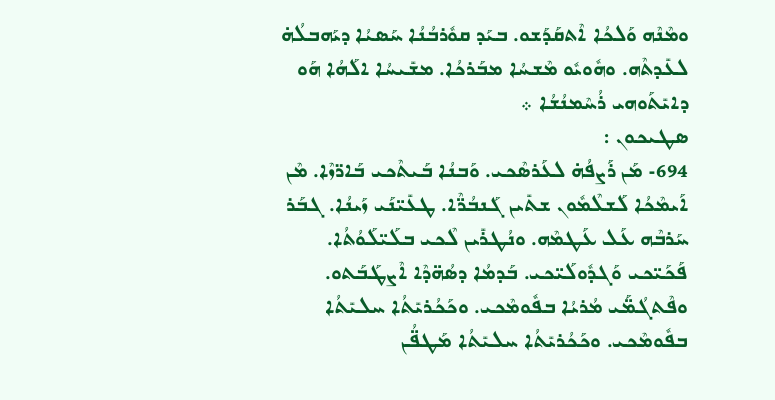ܘܡܶܢܶܗ ܘܰܠܟܳܐ ܐܶܬܩܰܕܰܫܘ. ܒܝܰܕ ܩܘܽܪܒܳܢܳܐ ܚܰܣܝܳܐ ܕܝܰܗܒܠܳܗ̇ ܠܥܺܕܬܶܗ. ܘܗܽܘܝܽܘ ܡܶܫܚܳܐ ܡܒܰܪܟܳܐ. ܡܫܺܝܚܳܐ ܐܠܰܗܳܐ ܗܰܘ ܕܐܝܺܬܰܘܗܝ ܪܳܚܶܡܢܳܫܳܐ ܀
ܣܛܝܟܘܢ :
694- ܡܰܢ ܪܰܨܦܳܗ̇ ܠܥܰܪܣܶܟܝ. ܘܰܒܢܳܐ ܒܰܝܬܶܟܝ ܒܰܐܪ̈ܙܶܐ. ܡܶܢ ܐܰܝܡܶܟܳܐ ܠܰܫܠܶܡܽܘܢ ܫܬܺܝܢ ܓܰܢܒܳܪ̈ܶܐ. ܛܥܺܝ̈ܢܰܝ ܙܰܝܢܳܐ. ܓܒܰܪ ܚܰܪܒܶܗ ܥܰܠ ܥܰܛܡܶܗ. ܘܢܳܛܪܺܝܢ ܠܶܟܝ ܒܠܰܝ̈ܠܰܘܳܬܳܐ. ܦܰܟܰܝ̈ܟܝ ܘܰܓܕܽܘܠܰܝ̈ܟܝ. ܒܰܕܡܳܐ ܕܣܳܗ̈ܕܶܐ ܐܶܨܛܰܒܰܬܘ. ܘܦܶܬܓܳܡ̈ܰܝ ܡܳܪܝܳܐ ܒܦܽܘܡܶܟܝ. ܘܟܰܟܳܪܝܺܬܳܐ ܚܠܝܺܬܳܐ ܒܦܽܘܡܶܟܝ. ܘܟܰܟܳܪܝܺܬܳܐ ܚܠܝܺܬܳܐ ܡܰܛܦ̈ܳܢ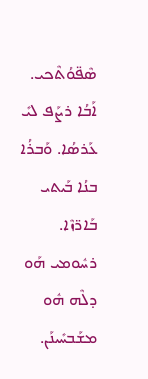ܣܶܦ̈ܘܳܬܶܟܝ. ܐܰܒܳܐ ܪܨܰܦ ܠܝܺ ܥܰܪܣܳܐ. ܘܰܒܪܳܐ ܒܢܳܐ ܒܰܝܬܝ ܒܰܐܪ̈ܙܶܐ. ܪܚܽܘܡܝ ܗܰܘ ܕܠܶܗ ܗܽܘ ܡܫܰܒܚܺܝܢܰܢ.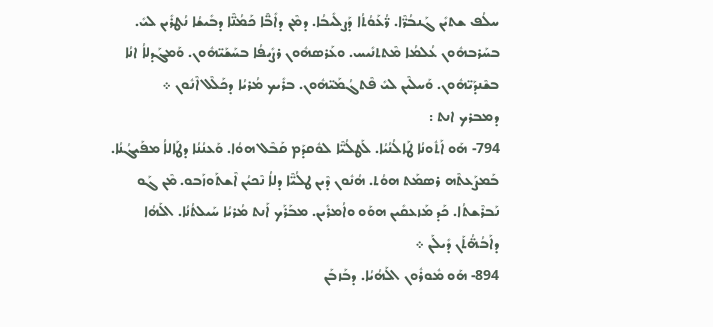ܚܠܳܦ ܫܬܝܺܢ ܓܰܢܒܳܪ̈ܶܐ. ܪ̈ܳܥܰܘܳܬܳܐ ܕܰܨܠܺܝܒܳܐ. ܕܡܶܢ ܕܐܺܒ̈ܶܐ ܟܰܡܳܢ̈ܶܐ ܕܒܺܝܫܳܐ ܢܳܛܪܺܝܢ ܠܝܺ. ܒܚܰܪܒܗܽܘܢ ܥܳܠܡܳܐ ܡܶܬܬܢܺܝܚ. ܘܥܰܪܣܗܽܘܢ ܪܨܺܝܦܳܐ ܒܚܰܫܰܝ̈ܗܽܘܢ. ܘܰܡܓܰܕܠܐܳ ܐܢܳܐ ܒܫܶܢܕܰܝ̈ܗܽܘܢ. ܘܰܚܠܶܝܢ ܠܝܺ ܦܶܬܓܳܡܰܝ̈ܗܽܘܢ. ܒܪܺܝܟ ܡܳܪܝܳܐ ܕܟܰܠܶܠ ܐܶܢܽܘܢ ܀
ܕܡܒܪܟ ܐܢܬ :
794- ܗܰܘ ܐܰܬܽܘܢܳܐ ܛܰܐܠܳܢܳܝܳܐ. ܠܰܛܠܳܝ̈ܶܐ ܠܘܽܩܕܰܡ ܩܰܒܶܠ ܗܘܳܐ. ܘܰܥܢܳܢܳܐ ܕܛܰܐܠܐܳ ܡܦܰܝܓܳܢܳܐ. ܒܰܡܨܰܥܬܶܗ ܪܣܡܰܬ ܗܘܳܬ. ܗܳܢܽܘܢ ܕܶܝܢ ܛܠܳܝ̈ܶܐ ܕܠܐܳ ܢܶܟܝܳܢ ܐܶܫܬܰܘܙܰܒܘ. ܡܶܢ ܓܰܘ ܢܰܒܪܶܫܬܳܐ. ܟܰܕ ܡܰܙܥܩܺܝܢ ܗܘܰܘ ܘܐܳܡܪܺܝܢ. ܡܒܰܪܰܟ ܐܰܢܬ ܡܳܪܝܳܐ ܚܰܝܠܬܳܢܳܐ. ܐܠܰܗܳܐ ܕܐܰܒܳܗ̈ܳܬܰܢ ܕܺܝܠܰܢ ܀
894- ܗܰܘ ܡܽܘܪܽܘܢ ܐܠܰܗܳܝܳܐ. ܕܒܰܙܒܰܢ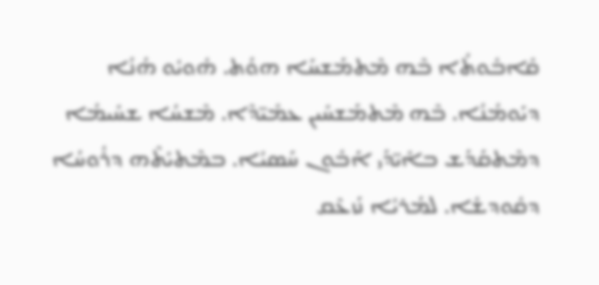ܩܺܐܒܽܘܬܳܐ ܒܶܗ ܡܶܬܡܰܫܚܰܐ ܗܘܳܬ. ܗܽܘܝܽܘ ܗܳܢܳܐ ܕܝܰܘܡܳܢܳܐ. ܒܶܗ ܡܶܬܡܰܫܚܺܝܢ ܥܡܺܝ̈ܕܶܐ. ܡܶܫܚܳܐ ܫܚܺܝܡܳܐ ܕܡܶܬܩܰܕܰܫ ܒܐܺܝ̈ܕܰܝ ܐܰܒܽܘܢ ܚܰܣܝܳܐ. ܒܡܶܬܝܺܬܶܗ ܕܪܽܘܚܳܐ ܕܩܽܘܕܫܽܐ. ܠܡܳܪܝܳܐ ܢܰܙܥܶܩ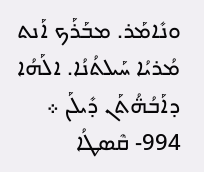ܘܢܺܐܡܰܪ. ܡܒܰܪܰܟ ܐܰܢܬ ܡܳܪܝܳܐ ܚܰܝܠܬܳܢܳܐ. ܐܠܰܗܳܐ ܕܐܰܒܳܗ̈ܳܬܰܢ ܕܺܝܠܰܢ ܀
994- ܩܶܣܛܳܐ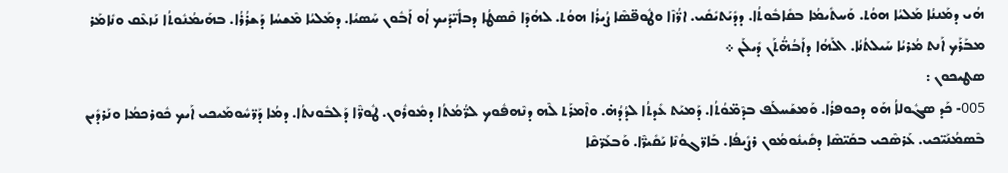ܗܳܝ ܕܡܰܢܢܳܐ ܡܰܠܝܳܐ ܗܘܳܬ. ܘܰܚܬܺܝܡܳܐ ܒܩܺܐܒܽܘܬܳܐ. ܕܕܺܝܰܬܝܺܩܺܝ. ܐܪ̈ܳܙܶܐ ܘܛܽܘܦ̈ܣܶܐ ܨܳܝܪܳܐ ܗܘܳܬ. ܠܗܳܕܶܐ ܩܶܣܛܳܐ ܕܒܐܺܝ̈ܕܰܝܟ ܐܳܘ ܐܰܒܽܘܢ ܚܰܣܝܳܐ. ܕܡܰܠܝܳܐ ܡܶܫܚܳܐ ܕܰܫܪܳܪܳܐ. ܒܗܰܝܡܳܢܽܘܬܳܐ ܢܰܙܥܶܩ ܘܢܺܐܡܰܪ ܡܒܰܪܰܟ ܐܰܢܬ ܡܳܪܝܳܐ ܚܰܝܠܬܳܢܳܐ. ܐܠܰܗܳܐ ܕܐܰܒܳܗ̈ܳܬܰܢ ܕܺܝܠܰܢ ܀
ܣܛܝܟܘܢ :
005- ܟܰܕ ܣܓܽܘܠܐܳ ܗܰܘ ܕܟܘܦܪܳܐ. ܘܰܡܫܰܚܠܰܦ ܒܕܶܡ̈ܘܳܬܳܐ. ܕܰܡܝܰܬ ܥܺܕܬܳܐ ܠܕܳܕܳܗ̇. ܘܐܶܡܪܰܬ ܠܶܗ ܕܢܶܗܦܽܘܟ ܠܪ̈ܳܡܳܬܳܐ ܕܡܽܘܪܽܘܢ. ܛܽܘܪ̈ܶܐ ܕܰܠܒܽܘܢܬܳܐ. ܕܡܳܐ ܕܰܪ̈ܚܽܘܡܰܝܟܝ ܐܰܝܟ ܟܽܘܪܟܡܳܐ ܘܢܰܪܕܺܝܢ ܒܶܣܡܳܢܰܝ̈ܟܝ. ܥܰܪܣܶܟܝ ܒܩܰܝ̈ܣܶܐ ܕܩܺܝܢܽܘܡܳܘܢ ܪܨܺܝܦܳܐ. ܒܰܐܪ̈ܓܘܳܢܶܐ ܝܰܩܺܝܪ̈ܶܐ. ܘܰܒܥܰܪ̈ܩܶܐ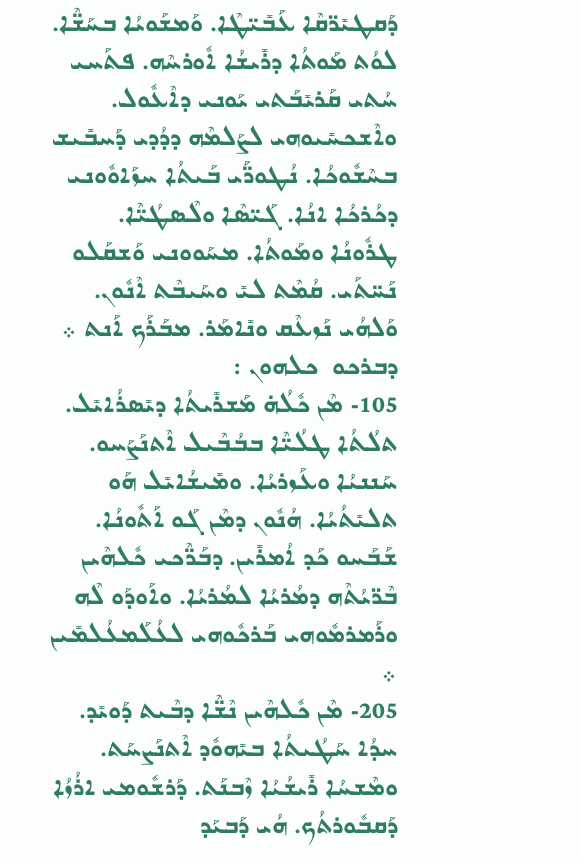ܕܰܩܛܝܺܪ̈ܩܶܐ ܥܰܒܺܝ̈ܛܶܐ. ܘܰܡܫܰܘܝܳܐ ܒܚܰܫ̈ܶܐ. ܠܘܳܬ ܡܰܘܬܳܐ ܕܪܺܝܫܳܐ ܐܽܘܪܚܶܗ. ܦܬܰܚܝ ܚܳܬܝ ܩܰܪܝܺܒܰܬܝ ܝܰܘܢܝ ܕܐܶܥܽܘܠ. ܘܐܶܫܟܚܺܝܘܗܝ ܠܨܰܠܡܶܗ ܕܕܳܕܝ ܕܰܚܒܺܝܫ ܒܚܶܫܽܘܟܳܐ. ܢܳܛܘܪ̈ܰܝ ܒܰܝܬܳܐ ܚܙܰܐܘܽܘܢܝ ܕܟܳܪܟܳܐ ܐܢܳܐ. ܓܰܝ̈ܣܶܐ ܘܠܶܣܛܳܝ̈ܶܐ. ܛܪܽܘܢܳܐ ܘܡܰܘܬܳܐ. ܡܚܰܘܘܢܝ ܘܰܫܩܰܠܘ ܢܰܚ̈ܬܰܝ. ܩܳܡܶܬ ܠܝܺ ܘܚܰܝܒܶܬ ܐܶܢܽܘܢ. ܘܰܠܗܳܝ ܢܰܙܥܶܩ ܘܢܺܐܡܰܪ. ܡܒܰܪܰܟ ܐܰܢܬ ܀
ܕܒܪܟܘ  ܟܠܗܘܢ :
105- ܡܶܢ ܟܽܠܳܗ̇ ܡܰܫܪܺܝܬܳܐ ܕܝܺܣܪܳܐܝܺܠ. ܬܠܳܬܳܐ ܛܠܳܝ̈ܶܐ ܒܒܳܒܶܝܠ ܐܶܬܢܰܨܰܚܘ. ܚܰܢܢܝܳܐ ܘܥܰܙܪܝܳܐ. ܘܡܺܝܫܳܐܝܺܠ ܗܰܘ ܬܠܝܺܬܳܝܳܐ. ܗܳܢܽܘܢ ܕܡܶܢ ܓܰܘ ܐܰܬܽܘܢܳܐ. ܫܰܒܰܚܘ ܟܰܕ ܐܳܡܪܺܝܢ. ܕܒܰܪ̈ܶܟܝ ܟܽܠܗܶܝܢ ܒܶܪ̈ܝܳܬܶܗ ܕܡܳܪܝܳܐ ܠܡܳܪܝܳܐ. ܘܐܰܘܕܰܘ ܠܶܗ ܘܪܰܡܪܡܽܘܗܝ ܒܰܪܟܽܘܗܝ ܠܥܳܠܰܡܥܳܠܡܺܝܢ ܀
205- ܡܶܢ ܟܽܠܗܶܝܢ ܢܶܫ̈ܶܐ ܕܒܶܝܬ ܕܰܘܝܺܕ. ܚܕܳܐ ܚܰܛܳܝܬܳܐ ܒܝܺܗܘܽܕ ܐܶܬܢܰܨܚܰܬ. ܘܡܶܫܚܳܐ ܪܺܝܫܳܝܳܐ ܙܶܒܢܰܬ. ܕܰܪܫܽܘܡܝ ܐܪܳܙܳܐ ܕܰܩܒܽܘܪܬܳܟ. ܗܳܝ ܕܰܒܝܰܕ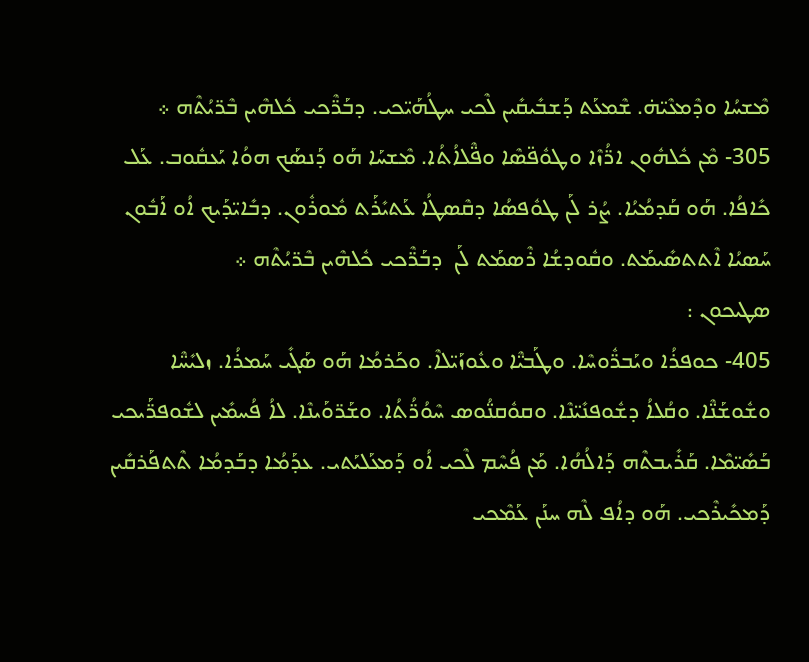ܡܶܫܚܳܐ ܘܕܶܡܥܶܝ̈ܗ̇. ܫܶܡܥܰܬ ܕܰܫܒܺܝܩܺܝܢ ܠܶܟܝ ܚܛܳܗܰܝ̈ܟܝ. ܕܒܰܪ̈ܶܟܝ ܟܽܠܗܶܝܢ ܒܶܪ̈ܝܳܬܶܗ ܀
305- ܡܶܢ ܟܽܠܗܽܘܢ ܐܪ̈ܳܙܶܐ ܘܛܘܽܦ̈ܣܶܐ ܘܦ̈ܶܠܐܳܬܳܐ. ܡܶܫܚܰܐ ܗܰܘ ܕܰܢܣܰܟ ܗܘܳܐ ܝܰܥܩܽܘܒ. ܥܰܠ ܟܺܐܦܳܐ. ܗܰܘ ܩܰܕܡܳܝܳܐ. ܨܳܪ ܠܰܢ ܛܘܽܦܣܳܐ ܕܩܶܣܛܳܐ ܥܰܬܝܺܪܰܬ ܡܽܘܪܽܘܢ. ܕܒܺܐܝ̈ܕܰܝܟ ܐܳܘ ܐܰܒܽܘܢ ܚܰܣܝܳܐ ܐܶܬܬܣܺܝܡܰܬ. ܘܩܽܘܕܫܳܐ ܪܶܣܡܰܬ ܠܰܢ  ܕܒܰܪ̈ܶܟܝ ܟܽܠܗܶܝܢ ܒܶܪ̈ܝܳܬܶܗ ܀
ܣܛܝܟܘܢ :
405- ܟܘܦܪܳܐ ܘܝܰܒܪ̈ܽܘܚܶܐ. ܘܛܰܒܝ̈ܶܐ ܘܥܽܘܙܰܝ̈ܠܐܶ. ܘܟܰܪܡܳܐ ܗܰܘ ܣܰܓܺܝ ܚܰܡܪܳܐ. ܙܠܝܺܚ̈ܶܐ ܘܫܽܘܫܰܢ̈ܶܐ. ܘܩܳܠܐܳ ܕܫܽܘܦܢܺܝ̈ܢܶܐ. ܘܩܘܽܩܢ̈ܳܘܣ ܚܶܘܳܪ̈ܳܬܳܐ. ܘܫܰܪ̈ܘܰܝܢܶܐ. ܠܐܳ ܦܳܚܡܺܝܢ ܠܫܽܘܦܪ̈ܰܝܟܝ ܒܰܣܺܝ̈ܡܶܐ. ܩܰܪܺܝܒܬܶܗ ܕܰܐܠܳܗܳܐ. ܡܰܢ ܦܳܚܶܡ ܠܶܟܝ ܐܳܘ ܕܰܡܥܰܠܝܰܬܝ. ܥܕܰܡܳܐ ܕܒܰܕܡܳܐ ܬܶܬܦܰܪܩܺܝܢ ܕܰܡܟܺܝܪܶܟܝ. ܗܰܘ ܕܐܳܦ ܠܶܗ ܚܢܰܢ ܥܰܡܶܟܝ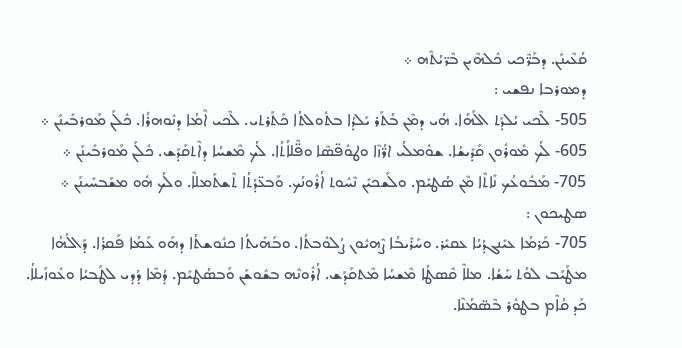ܩܳܥܶܝܢܰܢ. ܕܒܰܪ̈ܶܟܝ ܟܽܠܗܶܝܢ ܒܶܪ̈ܝܳܬܶܗ ܀
ܕܡܘܪܒܐ ܢܦܫܝ :
505- ܠܶܟܝ ܝܳܠܕܰܬ ܐܠܰܗܳܐ. ܗܳܝ ܕܡܶܢ ܒܳܬܰܪ ܝܰܠܕܳܐ ܒܬܽܘܠܬܳܐ ܟܰܬܰܪܬܝ. ܠܶܟܝ ܐܶܡܳܐ ܕܢܽܘܗܪܳܐ. ܟܽܠܰܢ ܡܰܘܪܒܺܝܢܰܢ ܀
605- ܠܳܟ ܡܽܘܪܽܘܢ ܩܰܕܺܝܫܳܐ. ܫܘܽܡܠܳܝ ܐܪ̈ܳܙܶܐ ܘܛܘܽܦ̈ܣܶܐ ܘܦ̈ܶܠܐܳܬܳܐ. ܠܳܟ ܡܶܫܚܳܐ ܕܐܶܬܩܰܕܰܫ. ܟܽܠܰܢ ܡܰܘܪܒܺܝܢܰܢ ܀
705- ܡܰܒܽܘܥܳܟ ܢܺܐܬܶܐ ܡܶܢ ܣܳܛܝܺܡ. ܘܠܰܫܟܝܺܢ ܢܶܚܽܘܬ ܐܳܪܽܘܢܳܟ. ܘܰܒܥ̈ܕܳܬܳܐ ܬܶܫܬܰܡܠܐܶ. ܘܠܳܟ ܗܽܘ ܡܫܰܒܚܺܝܢܰܢ ܀
ܣܛܝܟܘܢ :
705- ܟܰܪܡܳܐ ܥܝܺܢܓܕܳܝܳܐ ܥܩܝܺܪ. ܘܚܰܪܺܝܒܳܐ ܨܶܗܝܽܘܢ ܨܳܠܘܽܒܬܳܐ. ܘܒܰܗܺܝܬܳܐ ܟܢܽܘܫܬܳܐ ܕܗܰܘ ܥܰܡܳܐ ܦܰܩܪܳܐ. ܕܰܐܠܳܗܳܐ ܡܛܰܝܰܒ ܠܘܳܬ ܚܰܫܳܐ. ܡܠܐܶ ܩܶܣܛܳܐ ܡܶܫܚܳܐ ܡܶܬܩܰܕܰܫ. ܐܳܪܽܘܢܶܗ ܒܫܽܘܫܰܢ ܘܰܒܣܳܛܝܺܡ. ܕܳܡܶܐ ܕܳܕܝ ܠܛܰܒܝܳܐ ܘܥܽܘܙܰܝܠܐܳ. ܟܰܕ ܩܳܐܶܡ ܒܛܘܽܪ ܒܶܣ̈ܡܳܢܶܐ.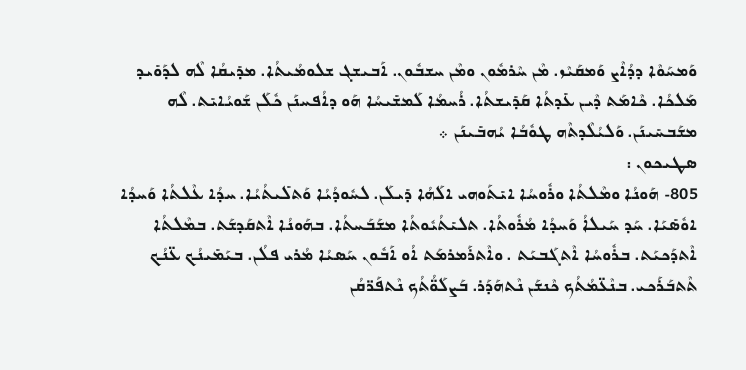ܘܰܡܚܰܘܶܐ ܕܕܳܐܶܨ ܘܰܡܩܰܝܶܙ. ܡܶܢ ܚܶܪܡܽܘܢ ܘܡܶܢ ܚܫܒܽܘܢ. ܐܰܒܝܫܓ ܫܠܘܡܳܝܬܳܐ. ܡܕܺܝܩܳܐ ܠܶܗ ܠܕܰܘܺܝܕ ܡܰܠܟܳܐ. ܟܶܐܡܰܬ ܕܶܝܢ ܥܺܕܬܳܐ ܩܰܕܺܝܫܬܳܐ. ܪܳܚܡܳܐ ܠܰܡܫܺܝܚܳܐ ܗܰܘ ܕܐܳܦܚܢܰܢ ܟܽܠܰܢ ܫܰܘܝܳܐܝܺܬ. ܠܶܗ ܡܫܰܒܚܺܝܢܰܢ. ܘܰܠܝܳܠܶܕܬܶܗ ܛܘܽܒܳܐ ܝܳܗܒܺܝܢܰܢ ܀
ܣܛܝܟܘܢ :
805- ܗܰܘܢܳܐ ܘܡܶܠܬܳܐ ܘܪܽܘܚܳܐ ܐܝܺܬܰܘܗܝ ܐܠܰܗܳܐ ܕܺܝܠܰܢ. ܠܚܽܘܕܳܝܳܐ ܘܰܬܠܺܝܬܳܝܳܐ. ܚܕܳܐ ܥܶܠܬܳܐ ܘܰܚܕܳܐ ܐܘܽܣܺܝܰܐ. ܚܰܕ ܚܰܝܠܐܳ ܘܰܚܕܳܐ ܡܳܪܽܘܬܳܐ. ܬܠܝܺܬܳܝܽܘܬܳܐ ܡܫܰܒܰܚܬܳܐ. ܒܗܰܘܢܳܐ ܐܶܬܩܰܕܫܰܬ. ܒܡܶܠܬܳܐ ܐܶܬܕܰܟܝܰܬ. ܒܪܽܘܚܳܐ ܐܶܬܓܰܒܝܰܬ . ܘܐܶܬܪܰܡܪܡܰܬ ܐܳܘ ܐܰܒܽܘܢ ܚܰܣܝܳܐ ܡܳܪܝ ܦܠܳܢ. ܒܝܰܡܺܝܢܳܟ ܥ̈ܢܳܟ ܬܶܬܒܰܪܰܟܝ. ܒܢܶܥ̈ܡܳܬܳܟ ܟܶܢܫܰܢ ܢܶܬܗܰܕܰܪ. ܒܰܨܠܰܘ̈ܳܬܳܟ ܢܶܬܦܰܪ̈ܩܳܢ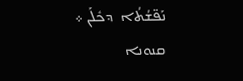ܢܰܦ̈ܫܳܬܳܐ  ܕܟܽܠܰܢ ܀
ܩܢܘܢܐ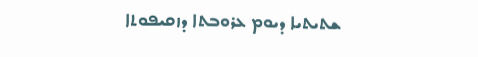ܫܬܝܬܝܐ ܕܝܘܡ ܥܪܘܒܬܐ ܕܙܩܝܦܘܬܐ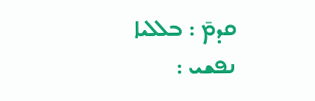ܩܕܡ̄ : ܒܠܠܝܐ ܢܦܫܝ :